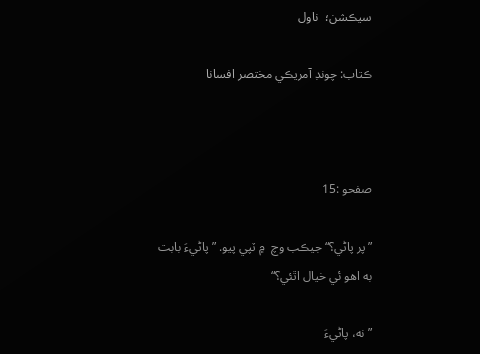سيڪشن؛  ناول

ڪتاب: چونڊ آمريڪي مختصر افسانا



صفحو :15

”پر پاڻي؟“ جيڪب وچ  ۾ ٽپي پيو. ”پاڻيءَ بابت به اهو ئي خيال اٿئي؟“

”نه، پاڻيءَ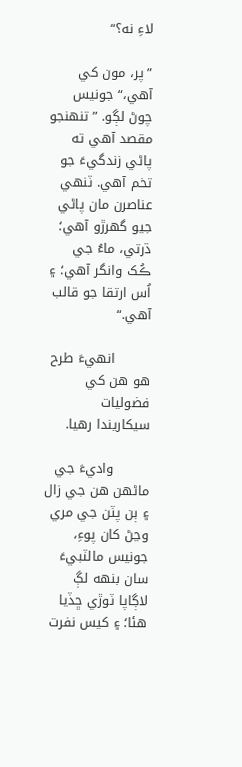لاءِ نه؟“

”پر، مون کي آهي،“ جونيس چوڻ لڳو. ”تنهنجو مقصد آهي ته پاڻي زندگيءَ جو تخم آهي. ٽنهي عناصرن مان پاڻي جيو گهرڙو آهي؛ ڌرتي، ماءُ جي ڪُک وانگر آهي؛ ۽ اُس ارتقا جو قالب آهي.“

        انهيءَ طرح هو هن کي فضوليات سيکاريندا رهيا.

        واديءَ جي ماڻهن هن جي زال ۽ ٻن پٽن جي مري وڃڻ کان پوءِ، جونيس مالٽبيءَ سان بنهه لڳ لاڳاپا ٽوڙي ڇڏيا هئا؛ ۽ کيس نفرت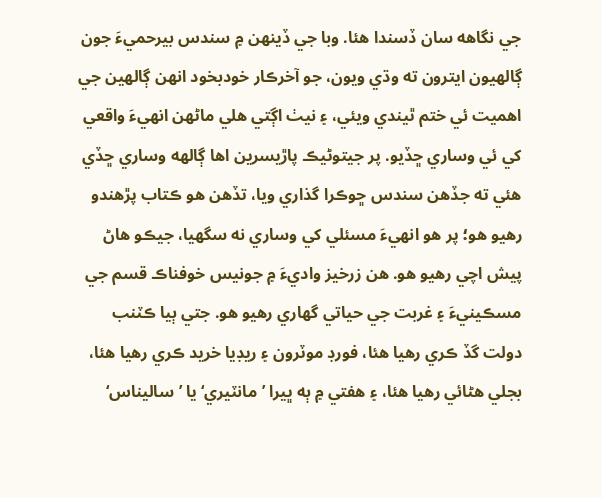جي نگاهه سان ڏسندا هئا. وبا جي ڏينهن ۾ سندس بيرحميءَ جون ڳالهيون ايترون ته وڌي ويون، جو آخرڪار خودبخود انهن ڳالهين جي اهميت ئي ختم ٿيندي ويئي، ۽ نيٺ اڳتي هلي ماڻهن انهيءَ واقعي کي ئي وساري ڇڏيو. پر جيتوڻيڪ پاڙيسرين اها ڳالهه وساري ڇڏي هئي ته جڏهن سندس ڇوڪرا گذاري ويا، تڏهن هو ڪتاب پڙهندو رهيو هو؛ پر هو انهيءَ مسئلي کي وساري نه سگهيا، جيڪو هاڻ پيش اچي رهيو هو. هن زرخيز واديءَ ۾ جونيس خوفناڪ قسم جي مسڪينيءَ ۽ غربت جي حياتي گهاري رهيو هو. جتي ٻيا ڪٽنب دولت گڏ ڪري رهيا هئا، فورڊ موٽرون ۽ ريڊيا خريد ڪري رهيا هئا، بجلي هڻائي رهيا هئا، ۽ هفتي ۾ ٻه ڀيرا ’مانٽيري‘ يا ’ساليناس‘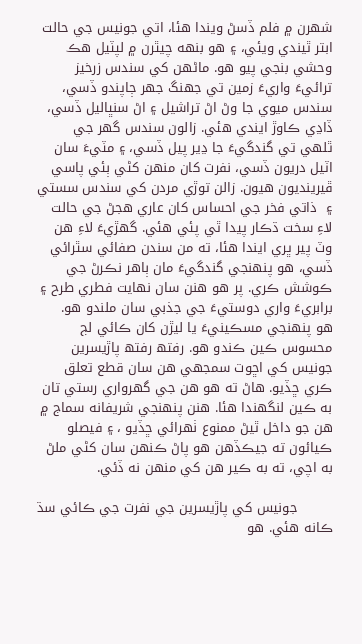شهرن ۾ فلم ڏسڻ ويندا هئا، اتي جونيس جي حالت ابتر ٿيندي ويئي، ۽ هو بنهه چيٿرن ۾ لپٽيل هڪ وحشي بنجي پيو هو. ماڻهن کي سندس زرخيز ترائيءَ واريءَ زمين تي جهنگ جهر ڄاپندو ڏسي، سندس ميوي جا وڻ اڻ تراشيل ۽ اڻ سنڀاليل ڏسي، ڏاڍي ڪاوڙ ايندي هئي. زالون سندس گهر جي ٿلهي تي گندگيءَ جا ڍير پيل ڏسي، ۽ مٽيءَ سان اٽيل دريون ڏسي، نفرت کان منهن کڻي ٻئي پاسي ڦيرينديون هيون. زالن توڙي مردن کي سندس سستي ۽  ذاتي فخر جي احساس کان عاري هجڻ جي حالت لاءِ سخت ڌڪار پيدا ٿي پئي هئي. گهڙيءَ لاءِ هن وٽ پير ڀري ايندا هئا، ته من سندن صفائي سٿرائي ڏسي، هو پنهنجي گندگيءَ مان ٻاهر نڪرڻ جي ڪوشش ڪري. پر هو هنن سان نهايت فطري طرح ۽ برابريءَ واري دوستيءَ جي جذبي سان ملندو هو.  هو پنهنجي مسڪينيءَ يا ليڙن کان ڪائي لڄ محسوس ڪين ڪندو هو. رفتھ رفتھ پاڙيسرين جونيس کي اڇوت سمجهي هن سان قطع تعلق ڪري ڇڏيو. هاڻ ته هو هن جي گهرواري رستي تان به ڪين لنگهندا هئا. هنن پنهنجي شريفانه سماج ۾ هن جو داخل ٿيڻ ممنوع ٺهرائي ڇڏيو ، ۽ فيصلو ڪيائون ته جيڪڏهن هو پاڻ ڪنهن سان کڻي ملڻ به اچي، ته به ڪير هن کي منهن نه ڏئي.

        جونيس کي پاڙيسرين جي نفرت جي ڪائي سڌ ڪانه هئي. هو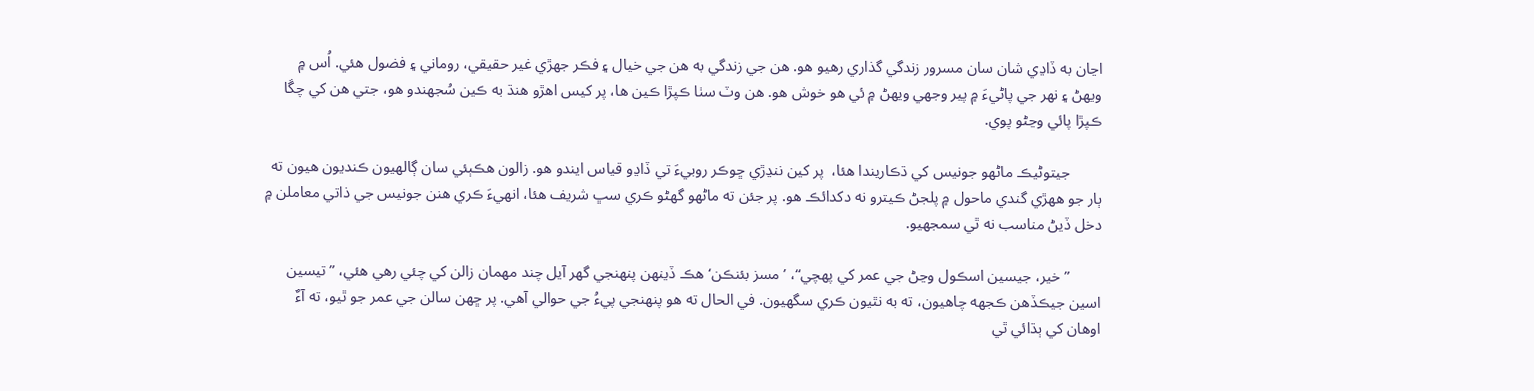اڃان به ڏاڍي شان سان مسرور زندگي گذاري رهيو هو. هن جي زندگي به هن جي خيال ۽ فڪر جهڙي غير حقيقي، روماني ۽ فضول هئي. اُس ۾ ويهڻ ۽ نهر جي پاڻيءَ ۾ پير وجهي ويهڻ ۾ ئي هو خوش هو. هن وٽ سٺا ڪپڙا ڪين ها، پر کيس اهڙو هنڌ به ڪين سُجهندو هو، جتي هن کي چڱا ڪپڙا پائي وڃڻو پوي.

        جيتوڻيڪ ماڻهو جونيس کي ڌڪاريندا هئا،  پر کين ننڍڙي ڇوڪر روبيءَ تي ڏاڍو قياس ايندو هو. زالون هڪٻئي سان ڳالهيون ڪنديون هيون ته ٻار جو ههڙي گندي ماحول ۾ پلجڻ ڪيترو نه دکدائڪ هو. پر جئن ته ماڻهو گهڻو ڪري سڀ شريف هئا، انهيءَ ڪري هنن جونيس جي ذاتي معاملن ۾ دخل ڏيڻ مناسب نه ٿي سمجهيو.

        ”خير، جيسين اسڪول وڃڻ جي عمر کي پهچي“، ’مسز بئنڪن‘ هڪ ڏينهن پنهنجي گهر آيل چند مهمان زالن کي چئي رهي هئي، ”تيسين اسين جيڪڏهن ڪجهه چاهيون، ته به نٿيون ڪري سگهيون. في الحال ته هو پنهنجي پيءُ جي حوالي آهي. پر ڇهن سالن جي عمر جو ٿيو، ته آءٌ اوهان کي ٻڌائي ٿي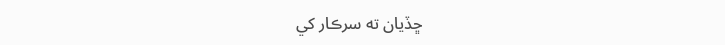ڇڏيان ته سرڪار کي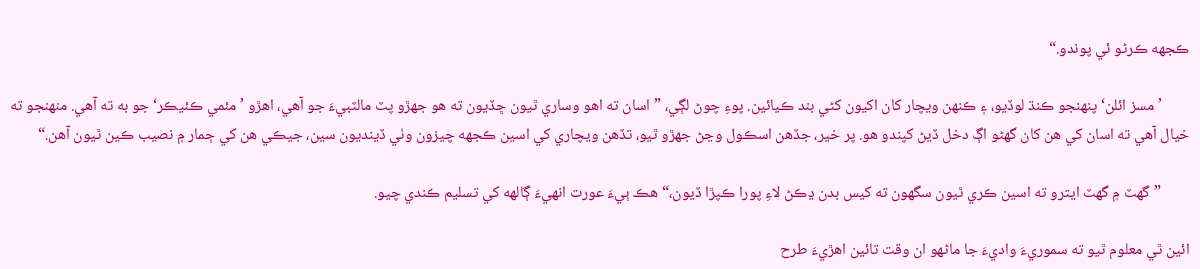ڪجهه ڪرڻو ئي پوندو.“

        ’مسز ائلن‘ پنهنجو ڪنڌ لوڏيو، ۽ ڪنهن ويچار کان اکيون کڻي بند ڪيائين. پوءِ چوڻ لڳي، ”اسان ته اهو وساري ٿيون ڇڏيون ته هو جهڙو پٽ مالٽبيءَ جو آهي، اهڙو ’مئمي ڪئيڪر‘ جو به ته آهي. منهنجو ته خيال آهي ته اسان کي هن کان گهڻو اڳ دخل ڏيڻ کپندو هو. پر خير، جڏهن اسڪول وڃڻ جهڙو ٿيو، تڏهن ويچاري کي اسين ڪجهه چيزون وٺي ڏينديون سين، جيڪي هن کي ڄمار ۾ نصيب ڪين ٿيون آهن.“

        ”گهٽ ۾ گهٽ ايترو ته اسين ڪري ٿيون سگهون ته کيس بدن ڍڪڻ لاءِ پورا ڪپڙا ڏيون،“ هڪ ٻيءَ عورت انهيءَ ڳالهه کي تسليم ڪندي چيو.

ائين ٿي معلوم ٿيو ته سموريءَ واديءَ جا ماڻهو ان وقت تائين اهڙيءَ طرح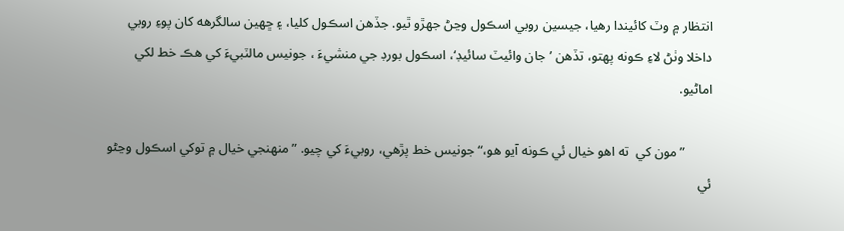انتظار ۾ وٽ کائيندا رهيا، جيسين روبي اسڪول وڃڻ جهڙو ٿيو. جڏهن اسڪول کليا، ۽ ڇهين سالگرهه کان پوءِ روبي داخلا وٺڻ لاءِ ڪونه پهتو، تڏهن ’جان وائيٽ سائيڊ‘، اسڪول بورڊ جي منشيءَ ، جونيس مالٽبيءَ کي هڪ خط لکي اماڻيو.

        ”مون کي  ته اهو خيال ئي ڪونه آيو هو،“ جونيس خط پڙهي، روبيءَ کي چيو. ”منهنجي خيال ۾ توکي اسڪول وڃڻو ئي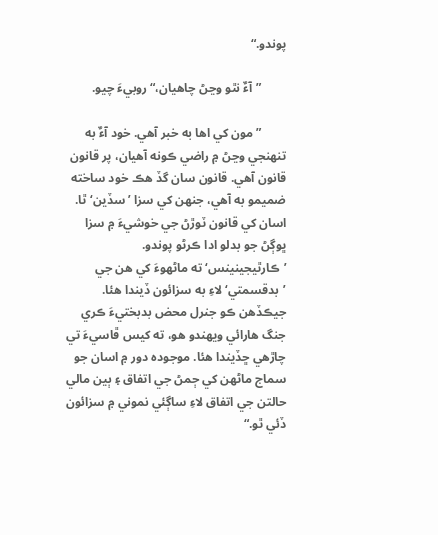پوندو.“

        ”آءٌ نٿو وڃڻ چاهيان،“ روبيءَ چيو.

        ”مون کي اها به خبر آهي. خود آءٌ به تنهنجي وڃڻ ۾ راضي ڪونه آهيان، پر قانون قانون آهي. قانون سان گڏ هڪ خود ساخته ضميمو به آهي، جنهن کي سزا ’سڏين‘ ٿا. اسان کي قانون ٽوڙڻ جي خوشيءَ ۾ سزا ڀوڳڻ جو بدلو ادا ڪرڻو پوندو. ’ڪارٿيجينينس‘ ته ماڻهوءَ کي هن جي ’بدقسمتي‘ لاءِ به سزائون ڏيندا هئا. جيڪڏهن ڪو جنرل محض بدبختيءَ ڪري جنگ هارائي ويهندو هو، ته کيس ڦاسيءَ تي چاڙهي ڇڏيندا هئا. موجوده دور ۾ اسان جو سماج ماڻهن کي ڄمڻ جي اتفاق ۽ ٻين مالي حالتن جي اتفاق لاءِ ساڳئي نموني ۾ سزائون ڏئي ٿو.“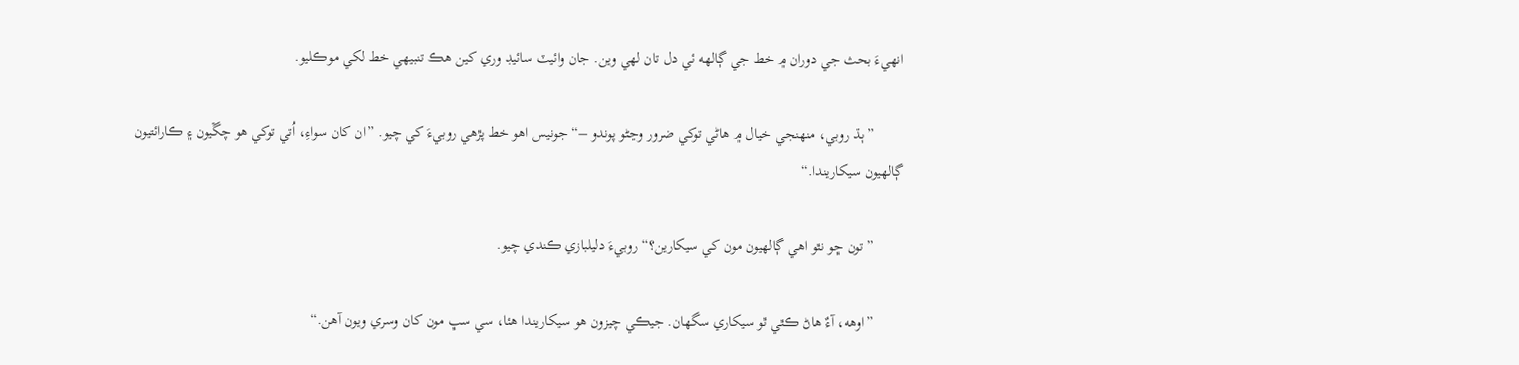انهيءَ بحث جي دوران ۾ خط جي ڳالهه ئي دل تان لهي وين. جان وائيٽ سائيڊ وري کين هڪ تنبيهي خط لکي موڪليو.

        ”ٻڌ روبي، منهنجي خيال ۾ هاڻي توکي ضرور وڃڻو پوندو –“ جونيس اهو خط پڙهي روبيءَ کي چيو. ”ان کان سواءِ، اُتي توکي هو چڱيون ۽ ڪارائتيون ڳالهيون سيکاريندا.“

        ”تون ڇو نٿو اهي ڳالهيون مون کي سيکارين؟“ روبيءَ دليلبازي ڪندي چيو.

        ”اوهه، آءٌ هاڻ ڪٿي ٿو سيکاري سگهان. جيڪي چيزون هو سيکاريندا هئا، سي سڀ مون کان وسري ويون آهن.“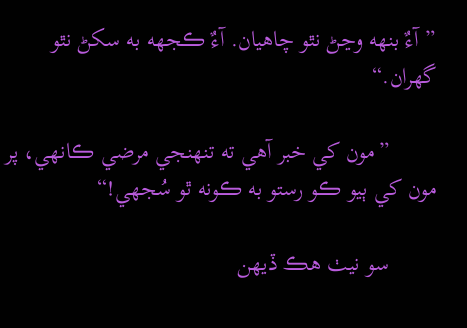”آءٌ بنهه وڃڻ نٿو چاهيان. آءٌ ڪجهه به سکڻ نٿو گهران.“

        ”مون کي خبر آهي ته تنهنجي مرضي ڪانهي، پر مون کي ٻيو ڪو رستو به ڪونه ٿو سُجهي!“

        سو نيٺ هڪ ڏيهن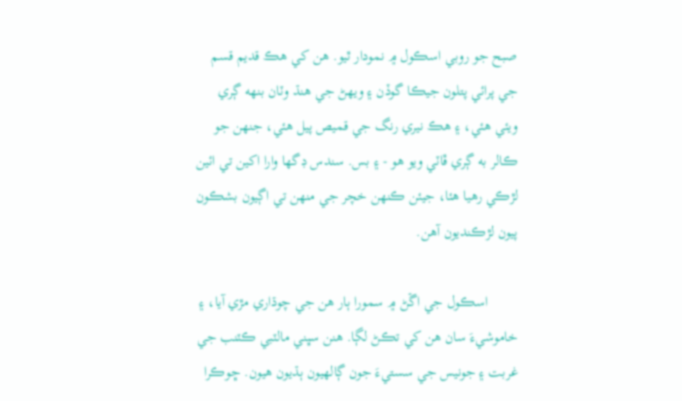صبح جو روبي اسڪول ۾ نمودار ٿيو. هن کي هڪ قديم قسم جي پرائي پتلون جيڪا گوڏن ۽ ويهڻ جي هنڌ وٽان بنهه ڳري ويئي هئي، ۽ هڪ نيري رنگ جي قميص پيل هئي، جنهن جو ڪالر به ڳري ڦاٽي ويو هو - ۽ بس. سندس ڊگها وارا اکين تي ائين لڙڪي رهيا هئا، جيئن ڪنهن خچر جي منهن تي اڳيون بشڪون پيون لڙڪنديون آهن.

        اسڪول جي اڱڻ ۾ سمورا ٻار هن جي چوڌاري مڙي آيا، ۽ خاموشيءَ سان هن کي تڪڻ لڳا. هنن سڀني مالٽبي ڪٽنب جي غربت ۽ جونيس جي سستيءَ جون ڳالهيون ٻڌيون هيون. ڇوڪرا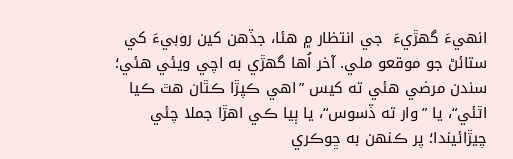انهيءَ گهڙيءَ  جي انتظار ۾ هئا، جڏهن کين روبيءَ کي ستائڻ جو موقعو ملي. آخر اُها گهڙي به اچي ويئي هئي؛ سندن مرضي هئي ته کيس ”اهي ڪپڙا ڪٿان هٿ ڪيا اٿئي“، يا ”وار ته ڏسوس“، يا ٻيا ڪي اهڙا جملا چئي چيڙائيندا؛ پر ڪنهن به ڇوڪري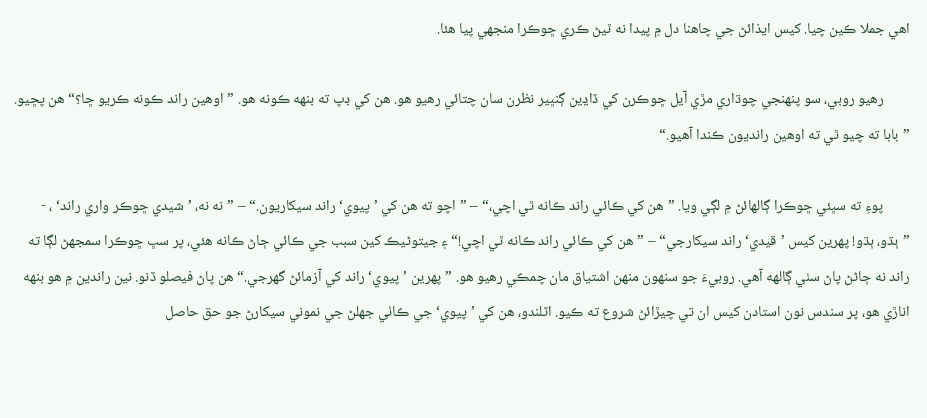اهي جملا ڪين چيا. کيس ايذائڻ جي چاهنا دل ۾ پيدا نه ٿيڻ ڪري ڇوڪرا منجهي پيا هئا.

        رهيو روبي، سو پنهنجي چوڌاري مڙي آيل ڇوڪرن کي ڏاڍين ڳنڀير نظرن سان چتائي رهيو هو. هن کي ڊپ ته بنهه ڪونه هو. ”اوهين راند ڪونه ڪريو ڇا؟“ هن پڇيو. ”بابا ته چيو ٿي ته اوهين رانديون ڪندا آهيو.“

        پوءِ ته سڀئي ڇوڪرا ڳالهائڻ ۾ لڳي ويا. ”هن کي ڪائي راند ڪانه ٿي اچي،“ – ”اچو ته هن کي ’پيوي‘ راند سيکاريون.“ – ”نه نه، ’شيدي ڇوڪر واري راند‘ ، - ”ٻڌو، ٻڌو! پهرين کيس ’قيدي‘ راند سيکارجي“ – ”هن کي ڪائي راند ڪانه ٿي اچي!“ ۽ جيتوڻيڪ کين سبب جي ڪائي ڄاڻ ڪانه هئي، پر سڀ ڇوڪرا سمجهڻ لڳا ته راند نه ڄاڻڻ پاڻ سٺي ڳالهه آهي. روبيءَ جو سنهون منهن اشتياق مان چمڪي رهيو هو. ”پهرين ’پيوي‘ راند کي آزمائڻ گهرجي.“ هن پاڻ فيصلو ڏنو. نين راندين ۾ هو بنهه اناڙي هو، پر سندس نون استادن کيس ان تي چيڙائڻ شروع ته ڪيو. اٽلندو، هن کي ’پيوي‘ جي ڪاٺي جهلڻ جي نموني سيکارڻ جو حق حاصل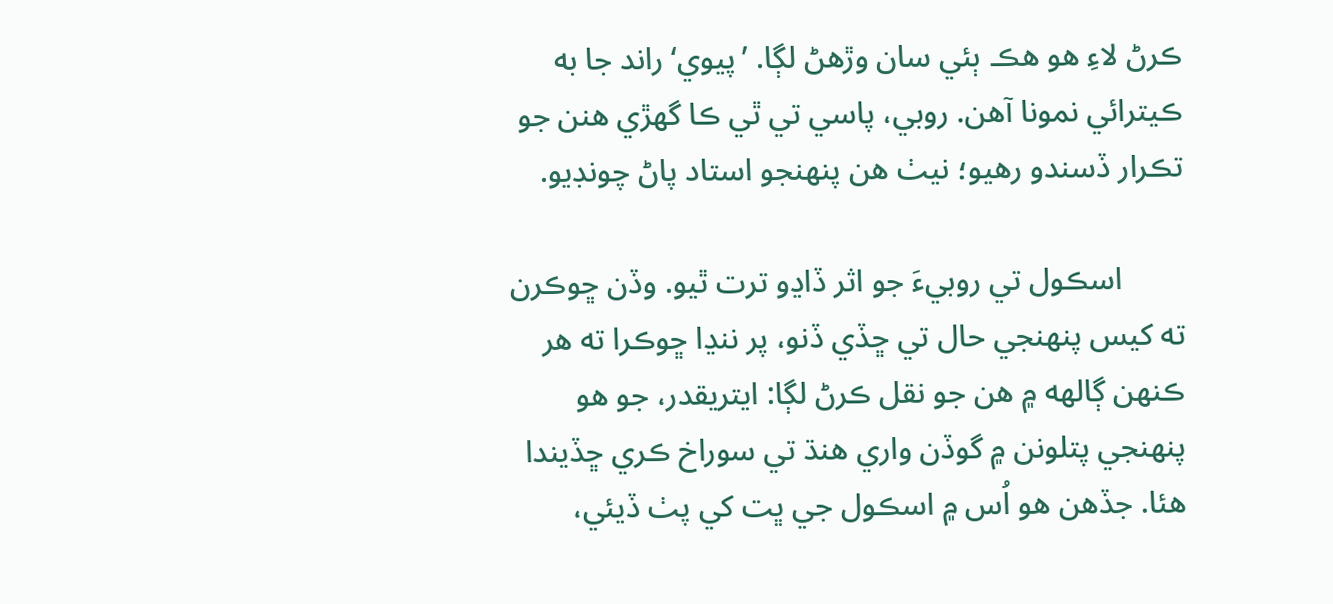ڪرڻ لاءِ هو هڪ ٻئي سان وڙهڻ لڳا. ’پيوي‘ راند جا به ڪيترائي نمونا آهن. روبي، پاسي تي ٿي ڪا گهڙي هنن جو تڪرار ڏسندو رهيو؛ نيٺ هن پنهنجو استاد پاڻ چونڊيو.

        اسڪول تي روبيءَ جو اثر ڏاڍو ترت ٿيو. وڏن ڇوڪرن ته کيس پنهنجي حال تي ڇڏي ڏنو، پر ننڍا ڇوڪرا ته هر ڪنهن ڳالهه ۾ هن جو نقل ڪرڻ لڳا: ايتريقدر، جو هو پنهنجي پتلونن ۾ گوڏن واري هنڌ تي سوراخ ڪري ڇڏيندا هئا. جڏهن هو اُس ۾ اسڪول جي ڀت کي پٺ ڏيئي،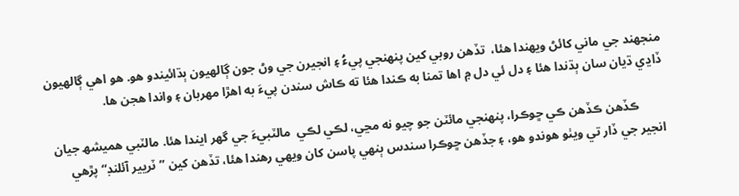منجهند جي ماني کائڻ ويهندا هئا،  تڏهن روبي کين پنهنجي پيءُ ۽ انجيرن جي وڻ جون ڳالهيون ٻڌائيندو هو. هو اهي ڳالهيون ڏاڍي ڌيان سان ٻڌندا هئا ۽ دل ئي دل ۾ اها تمنا به ڪندا هئا ته ڪاش سندن پيءَ به اهڙا مهربان ۽ واندا هجن ها.

        ڪڏهن ڪڏهن ڪي ڇوڪرا، پنهنجي مائٽن جو چيو نه مڃي، لڪي لڪي  مالٽبيءَ جي گهر ايندا هئا. مالٽبي هميشھ جيان انجير جي ڏار تي ويٺو هوندو هو، ۽ جڏهن ڇوڪرا سندس ٻنهي پاسن کان ويهي رهندا هئا، تڏهن کين ”ٽريير آئلنڊ“ پڙهي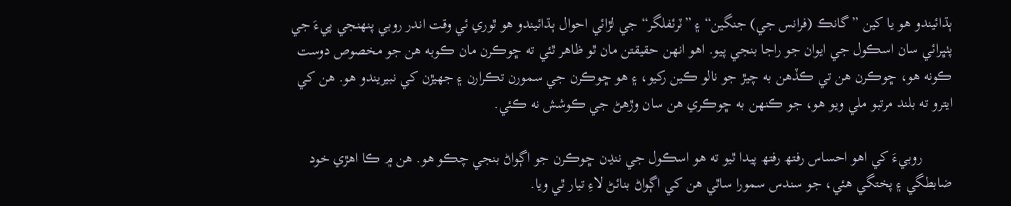ٻڌائيندو هو يا کين ”گانڪ (فرانس جي) جنگين“ ۽ ”ٽرئفلگر“ جي لڙائي احوال ٻڌائيندو هو ٿوري ئي وقت اندر روبي پنهنجي پيءَ جي پٺڀرائي سان اسڪول جي ايوان جو راجا بنجي پيو. اهو انهن حقيقتن مان ٿو ظاهر ٿئي ته ڇوڪرن مان ڪوبه هن جو مخصوص دوست ڪونه هو، ڇوڪرن هن تي ڪڏهن به چيڙ جو نالو ڪين رکيو، ۽ هو ڇوڪرن جي سمورن تڪرارن ۽ جهيڙن کي نبيريندو هو. هن کي ايترو ته بلند مرتبو ملي ويو هو، جو ڪنهن به ڇوڪري هن سان وڙهڻ جي ڪوشش نه ڪئي.

        روبيءَ کي اهو احساس رفتھ رفتھ پيدا ٿيو ته هو اسڪول جي ننڍن ڇوڪرن جو اڳواڻ بنجي چڪو هو. هن ۾ ڪا اهڙي خود ضابطگي ۽ پختگي هئي، جو سندس سمورا ساٿي هن کي اڳواڻ بنائڻ لاءِ تيار ٿي ويا.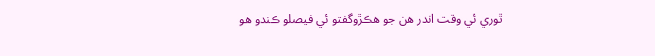ٿوري ئي وقت اندر هن جو هڪڙوگفتو ئي فيصلو ڪندو هو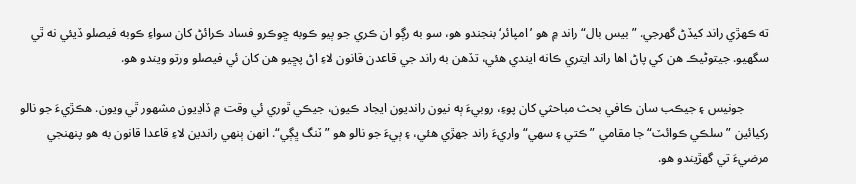ته ڪهڙي راند کيڏڻ گهرجي. ”بيس بال“ راند ۾ هو ’امپائر‘ بنجندو هو، سو به رڳو ان ڪري جو ٻيو ڪوبه ڇوڪرو فساد ڪرائڻ کان سواءِ ڪوبه فيصلو ڏيئي نه ٿي سگهيو. جيتوڻيڪ هن کي پاڻ اها راند ايتري ڪانه ايندي هئي، تڏهن به راند جي قاعدن قانون لاءِ اڻ پڇيو هن کان ئي فيصلو ورتو ويندو هو.

        جونيس ۽ جيڪب سان ڪافي بحث مباحثي کان پوءِ، روبيءَ ٻه نيون رانديون ايجاد ڪيون، جيڪي ٿوري ئي وقت ۾ ڏاڍيون مشهور ٿي ويون. هڪڙيءَ جو نالو رکيائين ”سلڪي ڪوائٽ“ جا مقامي ”ڪتي ۽ سهي“ واريءَ راند جهڙي هئي، ۽ ٻيءَ جو نالو هو ”ٽنگ ڀڳي“. انهن ٻنهي راندين لاءِ قاعدا قانون به هو پنهنجي مرضيءَ تي گهڙيندو هو.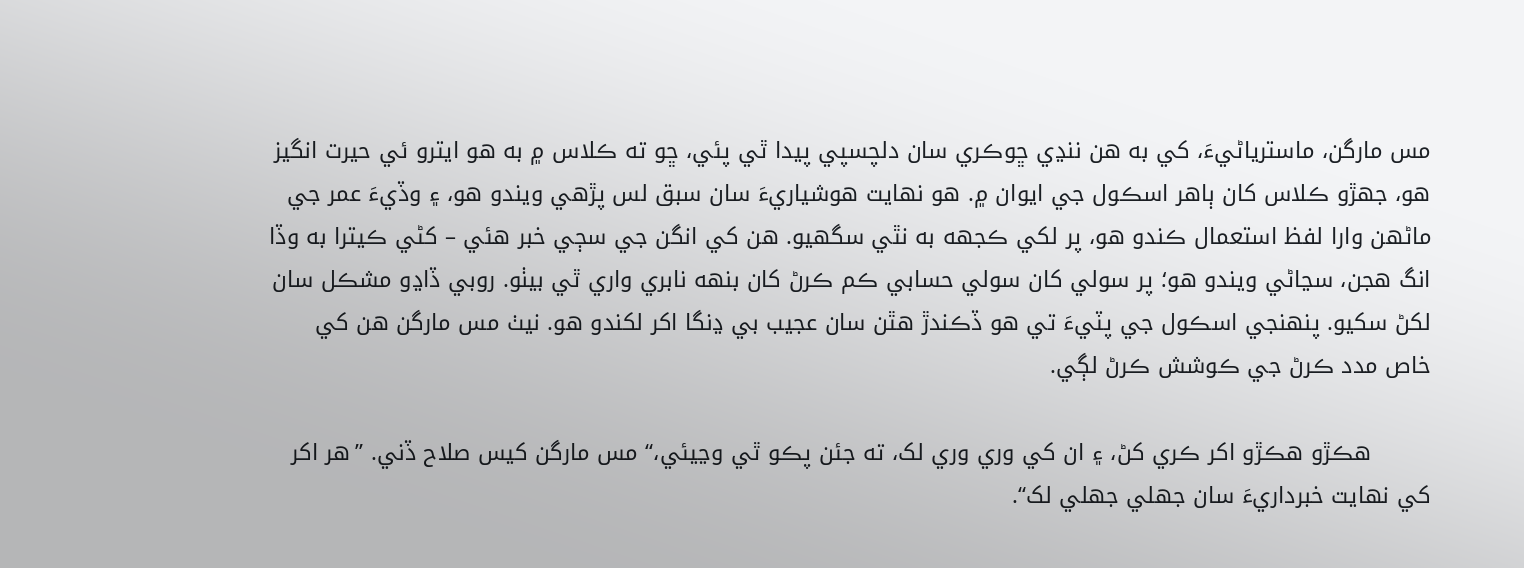مس مارگن، ماسترياڻيءَ، کي به هن ننڍي ڇوڪري سان دلچسپي پيدا ٿي پئي، ڇو ته ڪلاس ۾ به هو ايترو ئي حيرت انگيز هو، جهڙو ڪلاس کان ٻاهر اسڪول جي ايوان ۾. هو نهايت هوشياريءَ سان سبق لس پڙهي ويندو هو، ۽ وڏيءَ عمر جي ماڻهن وارا لفظ استعمال ڪندو هو، پر لکي ڪجهه به نٿي سگهيو. هن کي انگن جي سڄي خبر هئي – کڻي ڪيترا به وڏا انگ هجن، سڃاڻي ويندو هو؛ پر سولي کان سولي حسابي ڪم ڪرڻ کان بنهه نابري واري ٿي بيٺو. روبي ڏاڍو مشڪل سان لکڻ سکيو. پنهنجي اسڪول جي پٽيءَ تي هو ڏڪندڙ هٿن سان عجيب بي ڍنگا اکر لکندو هو. نيٺ مس مارگن هن کي خاص مدد ڪرڻ جي ڪوشش ڪرڻ لڳي.

        هڪڙو هڪڙو اکر ڪري کڻ، ۽ ان کي وري وري لک، ته جئن پڪو ٿي وڃيئي،“ مس مارگن کيس صلاح ڏني. ”هر اکر کي نهايت خبرداريءَ سان جهلي جهلي لک“.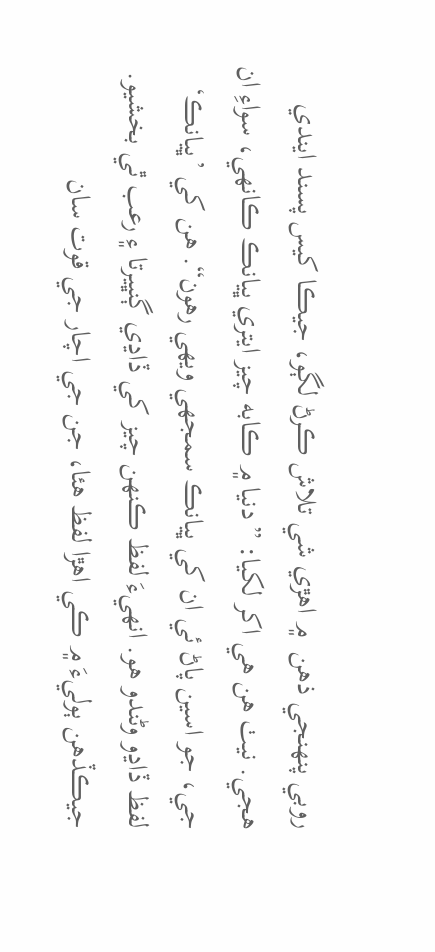روبي پنهنجي ذهن  ۾ اهڙي شي تلاش ڪرڻ لڳو، جيڪا کيس پسند ايندي هجي. نيٺ هن هي اکر لکيا: ”دنيا ۾ ڪابه چيز ايتري ڀيانڪ ڪانهي، سواءِ ان جي، جو اسين پاڻ ئي ان کي ڀيانڪ سمجهي ويهي رهون“. هن کي ’ڀيانڪ‘ لفظ ڏاڍو وڻندو هو. انهيءَ لفظ ڪنهن چيز کي ڏاڍي ڳنڀيرتا ۽ رعب ٿي بخشيو. جيڪڏهن ٻوليءَ ۾ ڪي اهڙا لفظ هئا، جن جي اچار جي قوت سان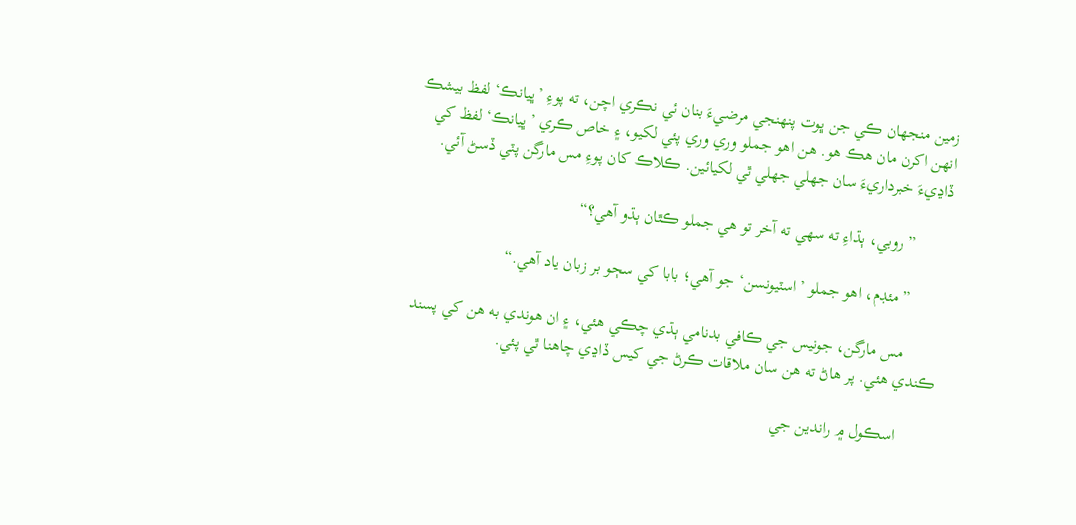زمين منجهان ڪي جن ڀوت پنهنجي مرضيءَ بنان ئي نڪري اچن، ته پوءِ ’ڀيانڪ‘ لفظ بيشڪ انهن اکرن مان هڪ هو. هن اهو جملو وري وري پئي لکيو، ۽ خاص ڪري ’ڀيانڪ‘ لفظ کي ڏاڍيءَ خبرداريءَ سان جهلي جهلي ٿي لکيائين. ڪلاڪ کان پوءِ مس مارگن پٽي ڏسڻ آئي.

        ”روبي، ٻڌاءِ ته سهي ته آخر تو هي جملو ڪٿان ٻڌو آهي؟“

        ”مئڊم، اهو جملو ’اسٽيونسن‘ جو آهي؛ بابا کي سڄو بر زبان ياد آهي.“

        مس مارگن، جونيس جي ڪافي بدنامي ٻڌي چڪي هئي، ۽ ان هوندي به هن کي پسند ڪندي هئي. پر هاڻ ته هن سان ملاقات ڪرڻ جي کيس ڏاڍي چاهنا ٿي پئي.

        اسڪول ۾ راندين جي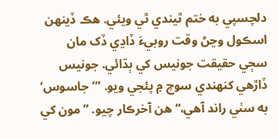دلچسپي به ختم ٿيندي ٿي ويئي. هڪ ڏينهن اسڪول وڃڻ وقت روبيءَ ڏاڍي ڏک مان سڄي حقيقت جونيس کي ٻڌائي. جونيس ڏاڙهي کنهندي سوچ ۾ پئجي ويو. ”’جاسوس‘ به سٺي راند آهي،“ هن آخرڪار چيو. ”مون کي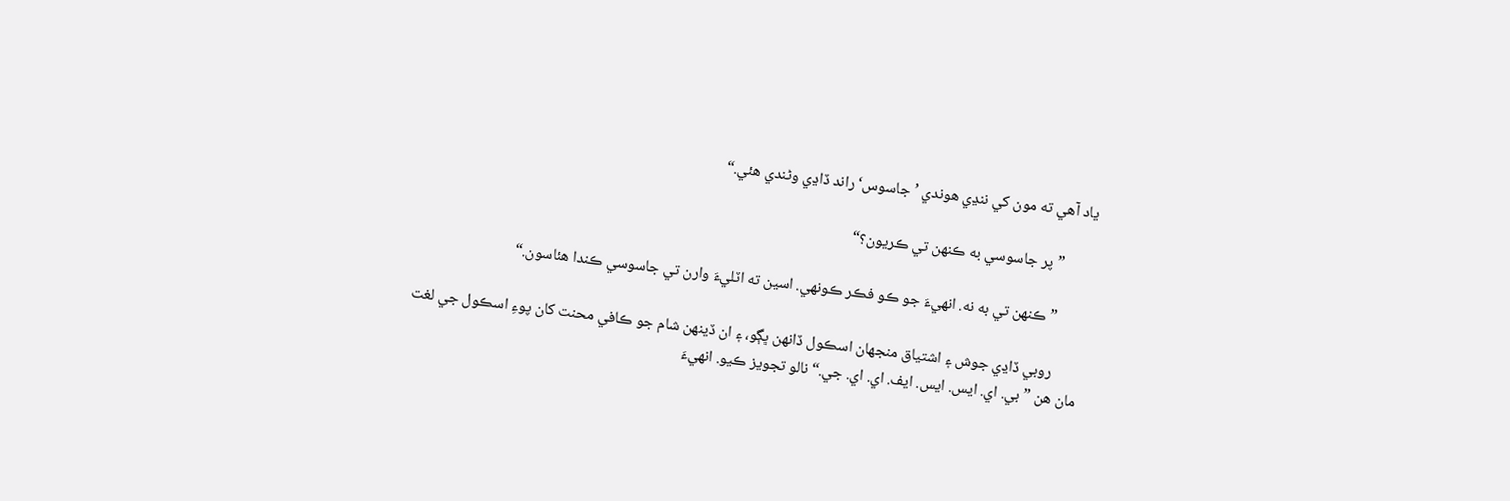ياد آهي ته مون کي ننڍي هوندي ’جاسوس‘ راند ڏاڍي وڻندي هئي.“

        ”پر جاسوسي به ڪنهن تي ڪريون؟“

        ”ڪنهن تي به نه. انهيءَ جو ڪو فڪر ڪونهي. اسين ته اٽليءَ وارن تي جاسوسي ڪندا هئاسون.“

        روبي ڏاڍي جوش ۽ اشتياق منجهان اسڪول ڏانهن ڀڳو، ۽ ان ڏينهن شام جو ڪافي محنت کان پوءِ اسڪول جي لغت مان هن ”بي. اي. ايس. ايس. ايف. اي. اي. جي.“ نالو تجويز ڪيو. انهيءَ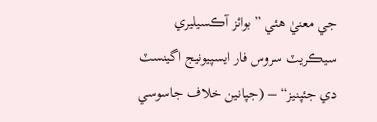جي معنيٰ هئي ”بوائز آڪسيليري سيڪريٽ سروس فار ايسپيونيج اگينسٽ دي جئپنيز“ – (جپانين خلاف جاسوسي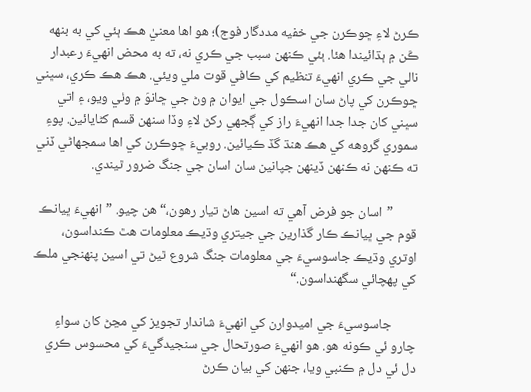ڪرڻ لاءِ ڇوڪرن جي خفيه مددگار فوج)؛ هو اها معنيٰ هڪ ٻئي کي به بنهه ڪَن ۾ ٻڌائيندا هئا. ٻئي ڪنهن سبب جي ڪري نه، ته به محض انهيءَ رعبدار نالي جي ڪري انهيءَ تنظيم کي ڪافي قوت ملي ويئي. هڪ هڪ ڪري، سڀني ڇوڪرن کي پاڻ سان اسڪول جي ايوان ۾ وڻ جي ڇانوَ ۾ وٺي ويو، ۽ اتي سڀني کان جدا جدا انهيءَ راز کي ڳجهي رکڻ لاءِ وڏا سنهن قسم کڻايائين. پوءِ سموري گروهه کي هڪ هنڌ گڏ ڪيائين. روبيءَ ڇوڪرن کي اها سمجهاڻي ڏني ته ڪنهن نه ڪنهن ڏينهن جپانين سان اسان جي جنگ ضرور ٿيندي.

        ”اسان جو فرض آهي ته اسين هاڻ تيار رهون،“ هن چيو. ”انهيءَ ڀيانڪ قوم جي ڀيانڪ ڪار گذارين جي جيتري وڌيڪ معلومات هٿ ڪنداسون، اوتري وڌيڪ جاسوسيءَ جي معلومات جنگ شروع ٿيڻ تي اسين پنهنجي ملڪ کي پهچائي سگهنداسون.“

        جاسوسيءَ جي اميدوارن کي انهيءَ شاندار تجويز کي مڃڻ کان سواءِ چارو ئي ڪونه هو. هو انهيءَ صورتحال جي سنجيدگيءَ کي محسوس ڪري دل ئي دل ۾ ڪنبي ويا، جنهن کي بيان ڪرڻ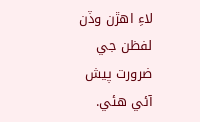لاءِ اهڙن وڏن لفظن جي ضرورت پيش آئي هئي.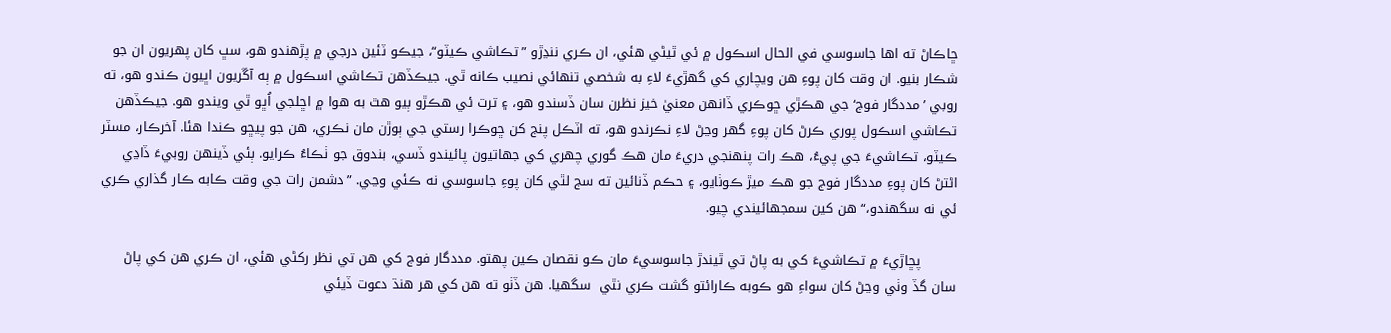ڇاڪاڻ ته اها جاسوسي في الحال اسڪول ۾ ئي ٿيڻي هئي، ان ڪري ننڍڙو ”تڪاشي ڪيٽو“، جيڪو ٽئين درجي ۾ پڙهندو هو، سڀ کان پهريون ان جو شڪار بنيو. ان وقت کان پوءِ هن ويچاري کي گهڙيءَ لاءِ به شخصي تنهائي نصيب ڪانه ٿي. جيڪڏهن تڪاشي اسڪول ۾ ٻه آڱريون اڀيون ڪندو هو، ته روبي ’مددگار فوج‘ جي هڪڙي ڇوڪري ڏانهن معنيٰ خيز نظرن سان ڏسندو هو، ۽ ترت ئي هڪڙو ٻيو هٿ به هوا ۾ اڇلجي اُڀو ٿي ويندو هو. جيڪڏهن تڪاشي اسڪول پوري ڪرڻ کان پوءِ گهر وڃڻ لاءِ نڪرندو هو، ته اٽڪل پنج کن ڇوڪرا رستي جي ٻوڙن مان نڪري، هن جو پيڇو ڪندا هئا. آخرڪار، مسٽر ڪيٽو، تڪاشيءَ جي پيءُ، هڪ رات پنهنجي دريءَ مان هڪ گوري چهري کي جهاتيون پائيندو ڏسي، بندوق جو ٺڪاءُ ڪرايو. ٻئي ڏينهن روبيءَ ڏاڍي اڻتڻ کان پوءِ مددگار فوج جو هڪ ميڙ ڪوٺايو، ۽ حڪم ڏنائين ته سج لٿي کان پوءِ جاسوسي نه ڪئي وڃي. ”دشمن رات جي وقت ڪابه ڪار گذاري ڪري ئي نه سگهندو،“ هن کين سمجهائيندي چيو.

        پڇاڙيءَ ۾ تڪاشيءَ کي به پاڻ تي ٿيندڙ جاسوسيءَ مان ڪو نقصان ڪين پهتو. مددگار فوج کي هن تي نظر رکڻي هئي، ان ڪري هن کي پاڻ سان گڏ وٺي وڃڻ کان سواءِ هو ڪوبه ڪارائتو گشت ڪري نٿي  سگهيا. هن ڏٺو ته هن کي هر هنڌ دعوت ڏيئي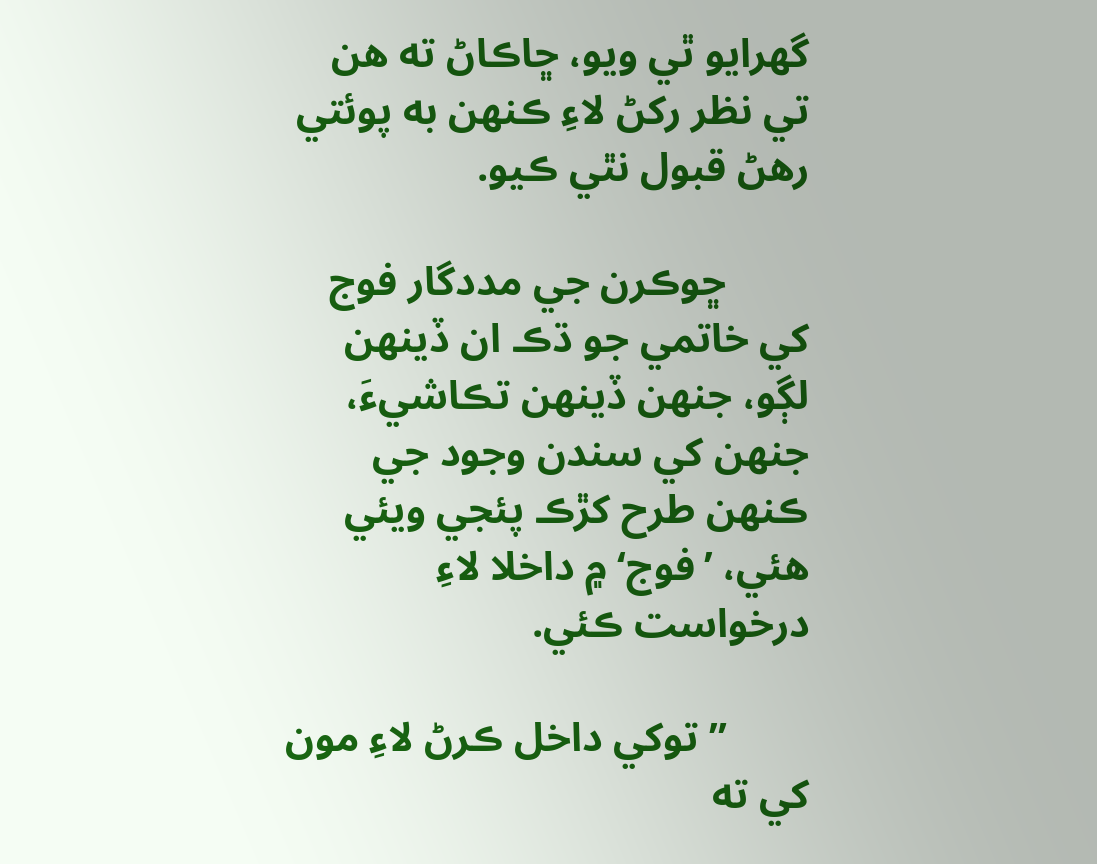گهرايو ٿي ويو، ڇاڪاڻ ته هن تي نظر رکڻ لاءِ ڪنهن به پوئتي رهڻ قبول نٿي ڪيو.

        ڇوڪرن جي مددگار فوج کي خاتمي جو ڌڪ ان ڏينهن لڳو، جنهن ڏينهن تڪاشيءَ، جنهن کي سندن وجود جي ڪنهن طرح کڙڪ پئجي ويئي هئي، ’فوج‘ ۾ داخلا لاءِ درخواست ڪئي.

        ”توکي داخل ڪرڻ لاءِ مون کي ته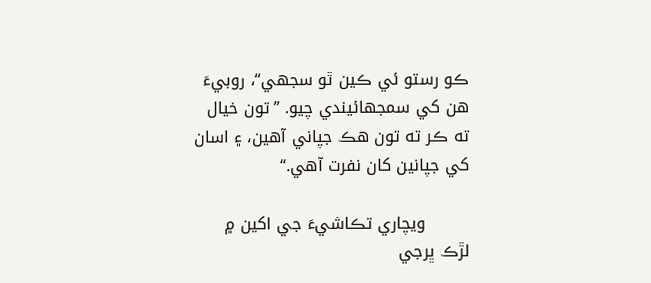ڪو رستو ئي ڪين ٿو سجهي“، روبيءَ هن کي سمجهائيندي چيو. ”تون خيال ته ڪر ته تون هڪ جپاني آهين، ۽ اسان کي جپانين کان نفرت آهي.“

        ويچاري تڪاشيءَ جي اکين ۾ لڙڪ ڀرجي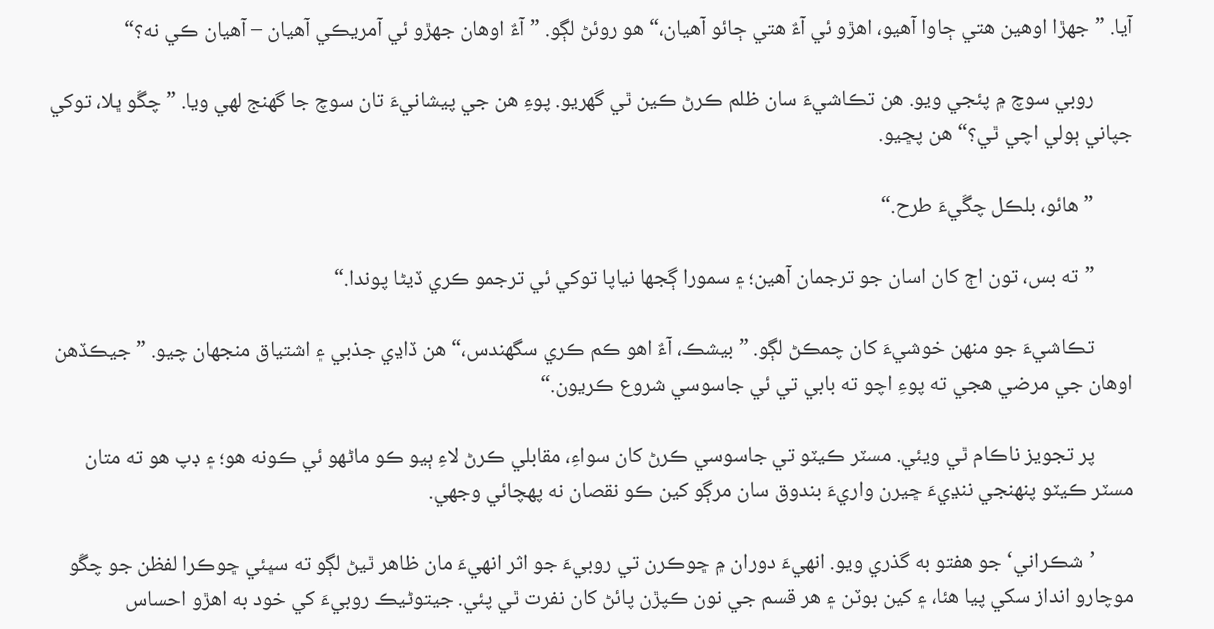آيا. ”جهڙا اوهين هتي ڄاوا آهيو، اهڙو ئي آءٌ هتي ڄائو آهيان،“ هو روئڻ لڳو. ”آءٌ اوهان جهڙو ئي آمريڪي آهيان – آهيان ڪي نه؟“

        روبي سوچ ۾ پئجي ويو. هن تڪاشيءَ سان ظلم ڪرڻ ڪين ٿي گهريو. پوءِ هن جي پيشانيءَ تان سوچ جا گهنج لهي ويا. ”چڱو ڀلا، توکي جپاني ٻولي اچي ٿي؟“ هن پڇيو.

        ”هائو، بلڪل چڱيءَ طرح.“

        ”ته بس، تون اڄ کان اسان جو ترجمان آهين؛ ۽ سمورا ڳجها نياپا توکي ئي ترجمو ڪري ڏيڻا پوندا.“

        تڪاشيءَ جو منهن خوشيءَ کان چمڪڻ لڳو. ”بيشڪ، آءٌ اهو ڪم ڪري سگهندس،“ هن ڏاڍي جذبي ۽ اشتياق منجهان چيو. ”جيڪڏهن اوهان جي مرضي هجي ته پوءِ اچو ته بابي تي ئي جاسوسي شروع ڪريون.“

        پر تجويز ناڪام ٿي ويئي. مسٽر ڪيٽو تي جاسوسي ڪرڻ کان سواءِ، مقابلي ڪرڻ لاءِ ٻيو ڪو ماڻهو ئي ڪونه هو؛ ۽ ڊپ هو ته متان مسٽر ڪيٽو پنهنجي ننڍيءَ ڇيرن واريءَ بندوق سان مرڳو کين ڪو نقصان نه پهچائي وجهي.

        ’شڪراني‘ جو هفتو به گذري ويو. انهيءَ دوران ۾ ڇوڪرن تي روبيءَ جو اثر انهيءَ مان ظاهر ٿيڻ لڳو ته سڀئي ڇوڪرا لفظن جو چڱو موچارو انداز سکي پيا هئا، ۽ کين بوٽن ۽ هر قسم جي نون ڪپڙن پائڻ کان نفرت ٿي پئي. جيتوڻيڪ روبيءَ کي خود به اهڙو احساس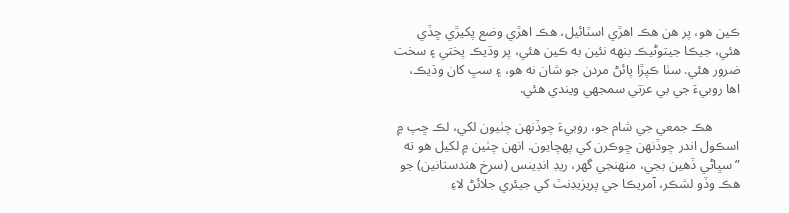ڪين هو، پر هن هڪ اهڙي اسٽائيل، هڪ اهڙي وضع پکيڙي ڇڏي هئي، جيڪا جيتوڻيڪ بنهه نئين به ڪين هئي، پر وڌيڪ پختي ۽ سخت ضرور هئي. سٺا ڪپڙا پائڻ مردن جو شان نه هو، ۽ سڀ کان وڌيڪ، اها روبيءَ جي بي عزتي سمجهي ويندي هئي.

        هڪ جمعي جي شام جو، روبيءَ چوڏنهن چٺيون لکي، لڪ ڇپ ۾ اسڪول اندر چوڏنهن ڇوڪرن کي پهچايون. انهن چٺين ۾ لکيل هو ته ”سڀاڻي ڏهين بجي، منهنجي گهر، ريڊ انڊينس (سرخ هندستانين) جو هڪ وڏو لشڪر، آمريڪا جي پريزيڊنٽ کي جيئري جلائڻ لاءِ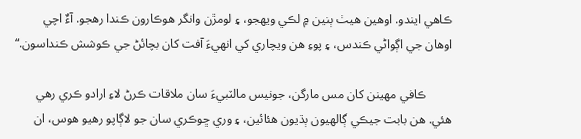ڪاهي ايندو. اوهين هيٺ ٻنين ۾ لڪي ويهجو، ۽ لومڙن وانگر هوڪارون ڪندا رهجو. آءٌ اچي اوهان جي اڳواڻي ڪندس، ۽ پوءِ هن ويچاري کي انهيءَ آفت کان بچائڻ جي ڪوشش ڪنداسون.“

        ڪافي مهينن کان مس مارگن، جونيس مالٽبيءَ سان ملاقات ڪرڻ لاءِ ارادو ڪري رهي هئي. هن بابت جيڪي ڳالهيون ٻڌيون هئائين، ۽ وري ڇوڪري سان جو لاڳاپو رهيو هوس، ان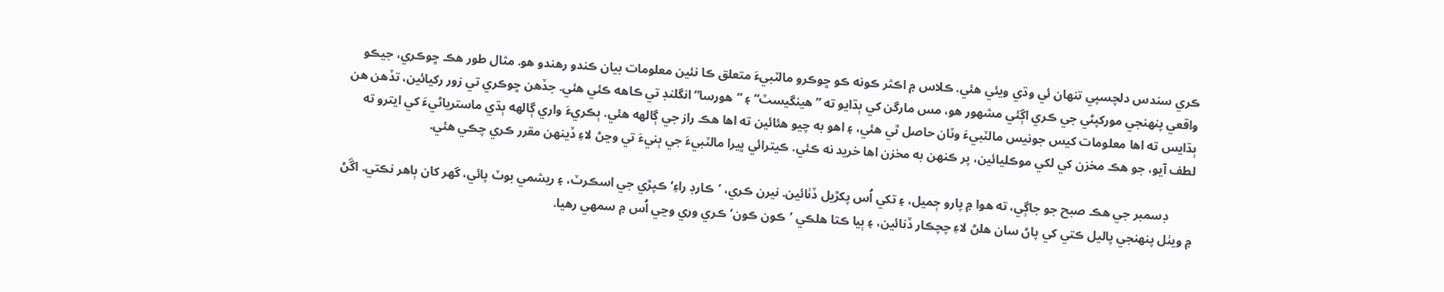ڪري سندس دلچسپي تنهان ئي وڌي ويئي هئي. ڪلاس ۾ اڪثر ڪونه ڪو ڇوڪرو مالٽبيءَ متعلق ڪا نئين معلومات بيان ڪندو رهندو هو. مثال طور هڪ ڇوڪري، جيڪو واقعي پنهنجي مورکپڻي جي ڪري اڳئي مشهور هو، مس مارگن کي ٻڌايو ته ”هينگيسٽ“ ۽ ”هورسا“ انگلنڊ تي ڪاهه ڪئي هئي. جڏهن ڇوڪري تي زور رکيائين، تڏهن هن ٻڌايس ته اها معلومات کيس جونيس مالٽبيءَ وٽان حاصل ٿي هئي، ۽ اهو به چيو هئائين ته اها هڪ راز جي ڳالهه هئي. ٻڪريءَ واري ڳالهه ٻڌي ماسترياڻيءَ کي ايترو ته لطف آيو، جو هڪ مخزن کي لکي موڪليائين، پر ڪنهن به مخزن اها خريد نه ڪئي. ڪيترائي ڀيرا مالٽبيءَ جي ٻنيءَ تي وڃڻ لاءِ ڏينهن مقرر ڪري چڪي هئي.

        ڊسمبر جي هڪ صبح جو جاڳي، ته هوا ۾ پارو ڄميل، ۽ تکي اُس پکڙيل ڏٺائين. نيرن ڪري، ’ڪارڊ راءِ‘ ڪپڙي جي اسڪرٽ، ۽ ريشمي بوٽ پائي، گهر کان ٻاهر نڪتي. اڱڻ ۾ ويٺل پنهنجي پاليل ڪتي کي پاڻ سان هلڻ لاءِ چچڪار ڏنائين، ۽ ٻيا ڪتا هلڪي ’ڪون ڪون‘ ڪري وري وڃي اُس ۾ سمهي رهيا.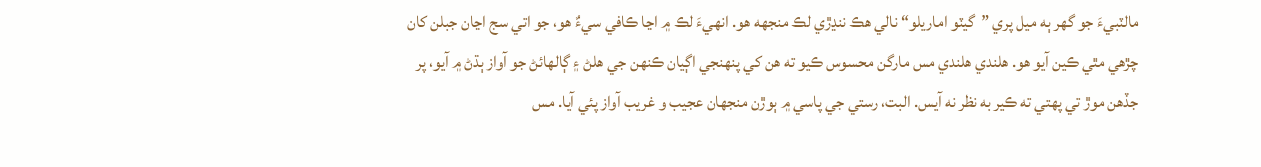مالٽبيءَ جو گهر ٻه ميل پري ”گيٽو اماريلو“ نالي هڪ ننڍڙي لڪ منجهه هو. انهيءَ لڪ ۾ اڃا ڪافي سيءٌ هو، جو اتي سج اڃان جبلن کان چڙهي مٿي ڪين آيو هو. هلندي هلندي مس مارگن محسوس ڪيو ته هن کي پنهنجي اڳيان ڪنهن جي هلڻ ۽ ڳالهائڻ جو آواز ٻڌڻ ۾ آيو، پر جڏهن موڙ تي پهتي ته ڪير به نظر نه آيس. البت، رستي جي پاسي ۾ ٻوڙن منجهان عجيب و غريب آواز پئي آيا. مس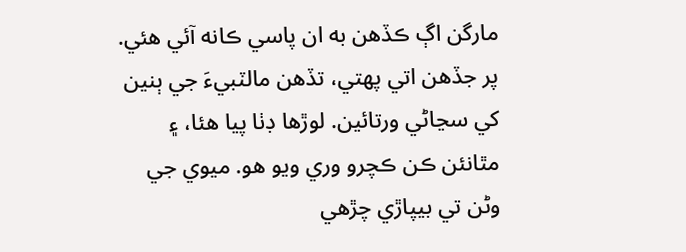مارگن اڳ ڪڏهن به ان پاسي ڪانه آئي هئي. پر جڏهن اتي پهتي، تڏهن مالٽبيءَ جي ٻنين کي سڃاڻي ورتائين. لوڙها ڊٺا پيا هئا، ۽ مٿانئن ڪن ڪچرو وري ويو هو. ميوي جي وڻن تي بيپاڙي چڙهي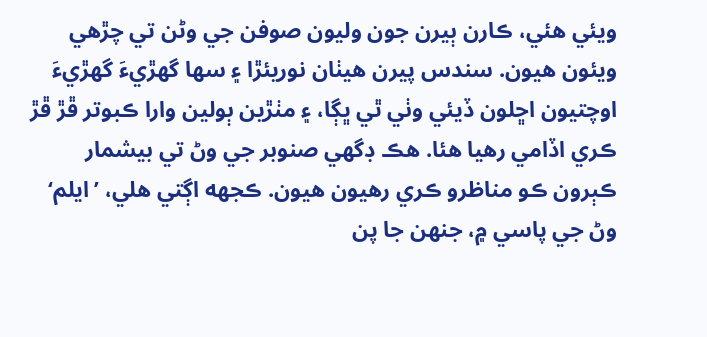ويئي هئي، ڪارن ٻيرن جون وليون صوفن جي وڻن تي چڙهي ويئون هيون. سندس پيرن هيٺان نوريئڙا ۽ سها گهڙيءَ گهڙيءَ اوچتيون اڇلون ڏيئي وٺي ٿي ڀڳا، ۽ مٺڙين ٻولين وارا ڪبوتر ڦڙ ڦڙ ڪري اڏامي رهيا هئا. هڪ ڊگهي صنوبر جي وڻ تي بيشمار ڪٻرون ڪو مناظرو ڪري رهيون هيون. ڪجهه اڳتي هلي، ’ايلم‘ وڻ جي پاسي ۾، جنهن جا پن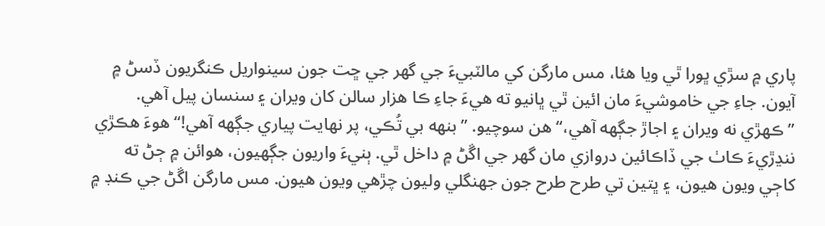پاري ۾ سڙي ڀورا ٿي ويا هئا، مس مارگن کي مالٽبيءَ جي گهر جي ڇت جون سينواريل ڪنگريون ڏسڻ ۾ آيون. جاءِ جي خاموشيءَ مان ائين ٿي ڀانيو ته هيءَ جاءِ ڪا هزار سالن کان ويران ۽ سنسان پيل آهي. ”ڪهڙي نه ويران ۽ اجاڙ جڳهه آهي،“ هن سوچيو. ”بنهه بي تُڪي، پر نهايت پياري جڳهه آهي!“ هوءَ هڪڙي ننڍڙيءَ ڪاٺ جي ڏاڪائين دروازي مان گهر جي اڱڻ ۾ داخل ٿي. ٻنيءَ واريون جڳهيون، هوائن ۾ ڄڻ ته کاڄي ويون هيون، ۽ ڀتين تي طرح طرح جون جهنگلي وليون چڙهي ويون هيون. مس مارگن اڱڻ جي ڪنڊ ۾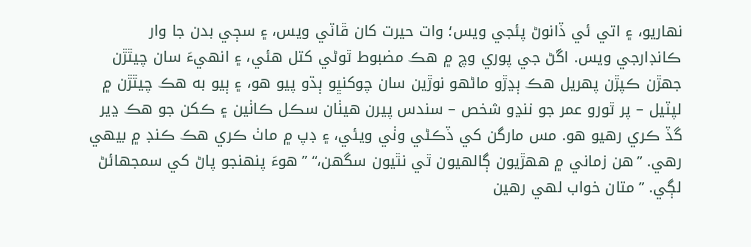نهاريو، ۽ اتي ئي ڏانوڻ پئجي ويس؛ وات حيرت کان ڦاٽي ويس، ۽ سڄي بدن جا وار ڪانڊارجي ويس. اڱڻ جي پوري وچ ۾ هڪ مضبوط ٿوڻي کتل هئي، ۽ انهيءَ سان چيٿڙن جهڙن ڪپڙن پهريل هڪ ٻڍڙو ماڻهو نوڙين سان چوکنڀو ٻڌو پيو هو، ۽ ٻيو به هڪ چيٿڙن ۾ لپٽيل – پر ٿورو عمر جو ننڍو شخص – سندس پيرن هيٺان سڪل ڪاٺين ۽ ڪکن جو هڪ ڍير گڏ ڪري رهيو هو. مس مارگن کي ڏڪڻي وٺي ويئي، ۽ ڊپ ۾ ماٺ ڪري هڪ ڪنڊ ۾ بيهي رهي. ”هن زماني ۾ ههڙيون ڳالهيون ٿي نٿيون سگهن،“ ”هوءَ پنهنجو پاڻ کي سمجهائڻ لڳي. ”متان خواب لهي رهين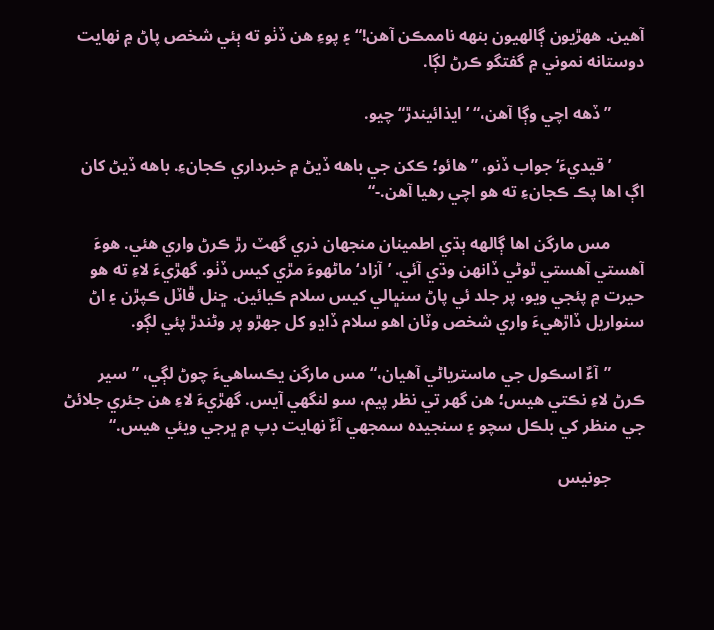آهين. ههڙيون ڳالهيون بنهه ناممڪن آهن!“ ۽ پوءِ هن ڏٺو ته ٻئي شخص پاڻ ۾ نهايت دوستانه نموني ۾ گفتگو ڪرڻ لڳا.

        ”ڏهه اچي وڳا آهن،“ ’ايذائيندڙ“ چيو.

        ’قيديءَ‘ جواب ڏنو، ”هائو؛ ڪکن جي باهه ڏيڻ ۾ خبرداري ڪجانءِ. باهه ڏيڻ کان اڳ اها پڪ ڪجانءِ ته هو اچي رهيا آهن.-“

        مس مارگن اها ڳالهه ٻڌي اطمينان منجهان ذري گهٽ رڙ ڪرڻ واري هئي. هوءَ آهستي آهستي ٿوڻي ڏانهن وڌي آئي. ’آزاد‘ ماڻهوءَ مڙي کيس ڏٺو. گهڙيءَ لاءِ ته هو حيرت ۾ پئجي ويو، پر جلد ئي پاڻ سنڀالي کيس سلام ڪيائين. ڇنل ڦاٽل ڪپڙن ۽ اڻ سنواريل ڏاڙهيءَ واري شخص وٽان اهو سلام ڏاڍو کل جهڙو پر وڻندڙ پئي لڳو.

        ”آءٌ اسڪول جي ماسترياڻي آهيان،“ مس مارگن يڪساهيءَ چوڻ لڳي، ”سير ڪرڻ لاءِ نڪتي هيس؛ هن گهر تي نظر پيم، سو لنگهي آيس. گهڙيءَ لاءِ هن جئري جلائڻ جي منظر کي بلڪل سچو ۽ سنجيده سمجهي آءٌ نهايت ڊپ ۾ ڀرجي ويئي هيس.“

        جونيس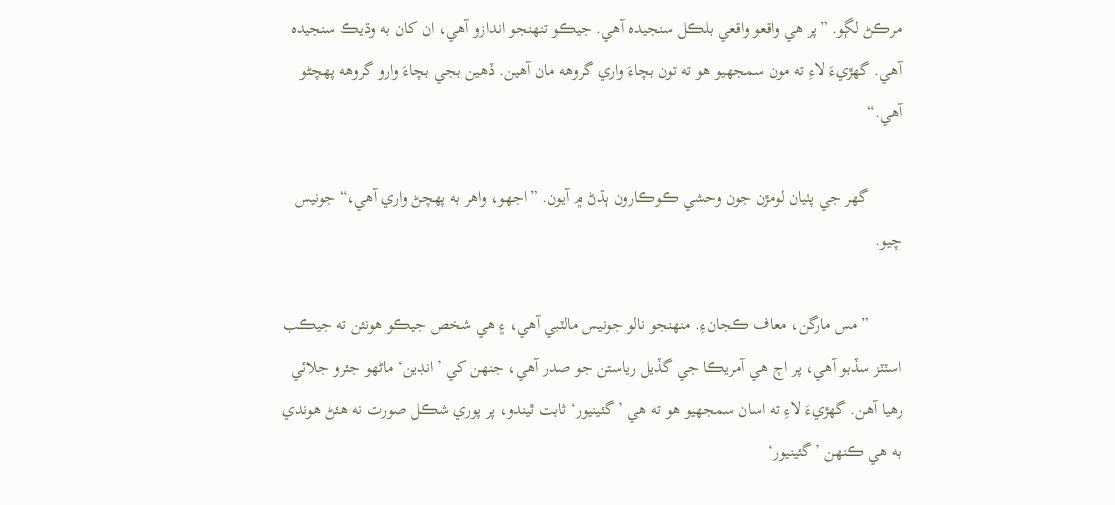مرڪڻ لڳو. ”پر هي واقعو واقعي بلڪل سنجيده آهي. جيڪو تنهنجو اندازو آهي، ان کان به وڌيڪ سنجيده آهي. گهڙيءَ لاءِ ته مون سمجهيو هو ته تون بچاءَ واري گروهه مان آهين. ڏهين بجي بچاءَ وارو گروهه پهچڻو آهي.“

        گهر جي پٺيان لومڙن جون وحشي ڪوڪارون ٻڌڻ ۾ آيون. ”اجهو، واهر به پهچڻ واري آهي،“ جونيس چيو.

        ”مس مارگن، معاف ڪجانءِ. منهنجو نالو جونيس مالٽبي آهي، ۽ هي شخص جيڪو هونئن ته جيڪب اسٽٽز سڏبو آهي، پر اڄ هي آمريڪا جي گڏيل رياستن جو صدر آهي، جنهن کي ’انڊين‘ ماڻهو جئرو جلائي رهيا آهن. گهڙيءَ لاءِ ته اسان سمجهيو هو ته هي ’گئينيور‘ ثابت ٿيندو، پر پوري شڪل صورت نه هئڻ هوندي به هي ڪنهن ’گئينيور‘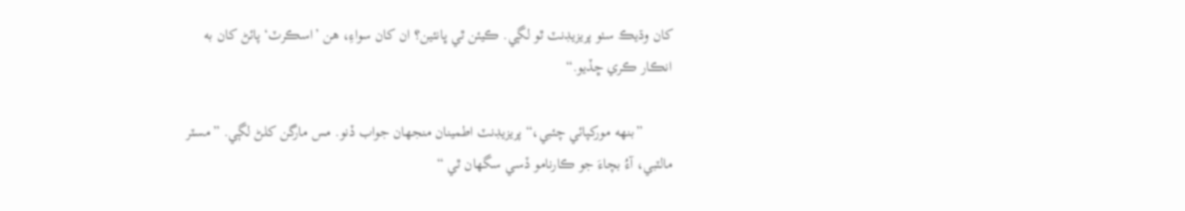کان وڌيڪ سٺو پريزيڊنٽ ٿو لڳي. ڪيئن ٿي ڀانئين؟ ان کان سواءِ، هن ’اسڪرٽ‘ پائڻ کان به انڪار ڪري ڇڏيو.“

        ”بنهه مورکپائي چئبي،“ پريزيڊنٽ اطمينان منجهان جواب ڏنو. مس مارگن کلڻ لڳي. ”مسٽر مالٽبي، آءُ بچاءَ جو ڪارنامو ڏسي سگهان ٿي “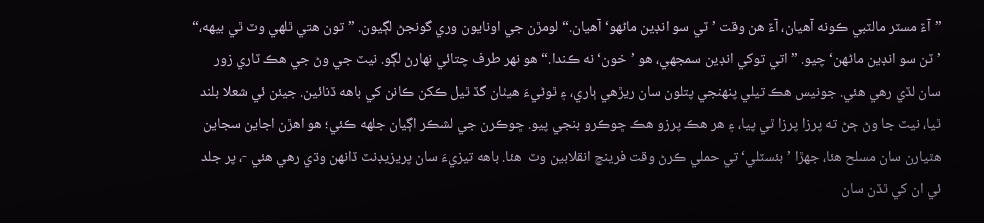”آءٌ مسٽر مالٽبي ڪونه آهيان، آءٌ هن وقت ’ٽي سو انڊين ماڻهو‘ آهيان.“ لومڙن جي اونايون وري گونجڻ لڳيون. ”تون هتي ٿلهي وٽ ٿي بيهه،“ ’ٽن سو انڊين ماڻهن‘ چيو. ”اتي توکي انڊين سمجهي، هو ’خون‘ نه ڪندا.“ هو نهر طرف چتائي نهارڻ لڳو. نيٽ جي وڻ جي هڪ ٽاري زور سان لڏي رهي هئي. جونيس هڪ تيلي پنهنجي پتلون سان ريڙهي ٻاري، ۽ ٿوڻيءَ هيٺان گڏ ٿيل ڪکن ڪانن کي باهه ڏنائين. جيئن ئي شعلا بلند ٿيا، نيٽ جا وڻ ڄڻ ته پرزا پرزا ٿي پيا، ۽ هر هڪ پرزو هڪ ڇوڪرو بنجي پيو. ڇوڪرن جي لشڪر اڳيان جلهه ڪئي؛ هو اهڙن اجاين سجاين هٿيارن سان مسلح هئا، جهڙا ’بئسٽلي‘ تي حملي ڪرڻ وقت فرينچ انقلابين وٽ  هئا. باهه تيزيءَ سان پريزيڊنٽ ڏانهن وڌي رهي هئي -، پر جلد ئي ان کي ٿڏن سان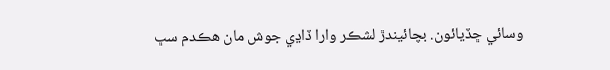وسائي ڇڏيائون. بچائيندڙ لشڪر وارا ڏاڍي جوش مان هڪدم سڀ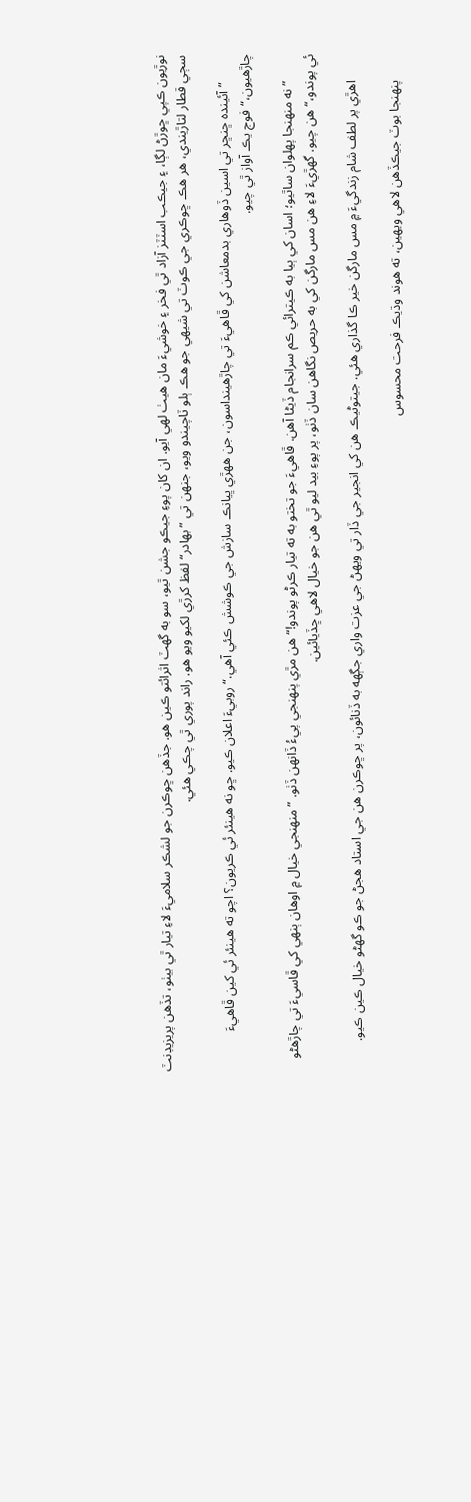نوڙيون ڪپي ڇوڙڻ لڳا، ۽ جيڪب اسٽٽز آزاد ٿي فخر ۽ خوشيءَ مان هيٺ لهي آيو. ان کان پوءِ جيڪو جشن ٿيو، سو به گهٽ اثرائتو ڪين هو. جڏهن ڇوڪرن جو لشڪر سلاميءَ لاءِ تيار ٿي بيٺو، تڏهن پريزيڊنٽ سڄي قطار لتاڙيندي، هر هڪ ڇوڪري جي ڪوٽ تي شيهي جو هڪ ٻلو ٽاچيندو ويو، جنهن تي ”بهادر“ لفظ کرڙي لکيو ويو هو. راند پوري ٿي چڪي هئي.

        ”آئينده ڇنڇر تي اسين ڏوهاري بدمعاشن کي ڦاهيءَ تي چاڙهينداسون، جن ههڙي ڀيانڪ سازش جي ڪوشش ڪئي آهي.“ روبيءَ اعلان ڪيو. ڇو نه هينئر ئي ڪريون؟ اچو ته هينئر ئي کين ڦاهيءَ چاڙهيون،“ فوج يڪ آواز ٿي چيو.

        ”نه منهنجا پهلوان ساٿيو؛ اسان کي ٻيا به ڪيترائي ڪم سرانجام ڏيڻا آهن. ڦاهيءَ جو تختو به ته تيار ڪرڻو پوندو!“ هن مڙي پنهنجي پيءُ ڏانهن ڏٺو. ”منهنجي خيال ۾ اوهان ٻنهي کي ڦاسيءَ تي چاڙهڻو ئي پوندو،“ هن چيو. گهڙيءَ لاءِ هن مس مارگن کي به حريص نگاهن سان ڏٺو، پر پوءِ بيد ليو ٿي هن جو خيال لاهي ڇڏيائين.

        اهڙي پر لطف شام زندگيءَ ۾ مس مارگن خير ڪا گذاري هئي. جيتوڻيڪ هن کي انجير جي ڏار تي ويهڻ جي عزت واري جڳهه به ڏنائون، پر ڇوڪرن هن جي استاد هجڻ جو ڪو گهڻو خيال ڪين ڪيو.

        پنهنجا بوٽ جيڪڏهن لاهي ويهين، ته هوند وڌيڪ فرحت محسوس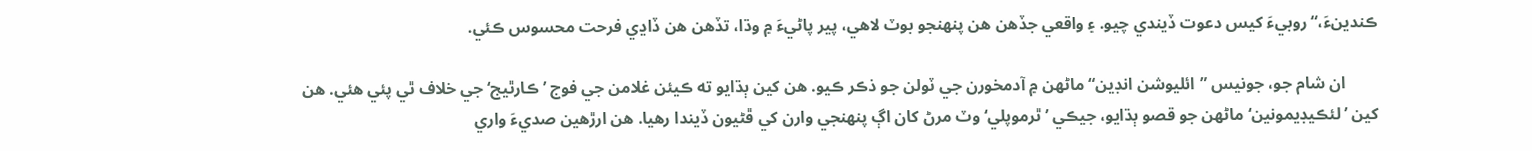ڪندينءَ،“ روبيءَ کيس دعوت ڏيندي چيو. ۽ واقعي جڏهن هن پنهنجو بوٽ لاهي، پير پاڻيءَ ۾ وڌا، تڏهن هن ڏاڍي فرحت محسوس ڪئي.

        ان شام جو، جونيس ”ائليوشن انڊين“ ماڻهن ۾ آدمخورن جي ٽولن جو ذڪر ڪيو. هن کين ٻڌايو ته ڪيئن غلامن جي فوج ’ڪارٿيج‘ جي خلاف ٿي پئي هئي. هن کين ’لئڪيڊيمونين‘ ماڻهن جو قصو ٻڌايو، جيڪي ’ٿرموپلي‘ وٽ مرڻ کان اڳ پنهنجي وارن کي ڦڻيون ڏيندا رهيا. هن ارڙهين صديءَ واري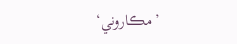’مڪاروني‘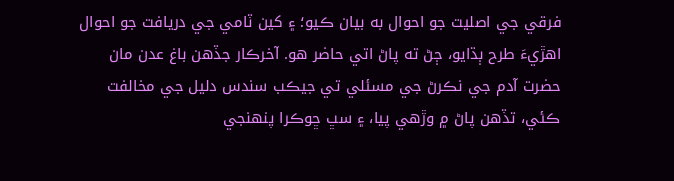فرقي جي اصليت جو احوال به بيان ڪيو؛ ۽ کين ٽامي جي دريافت جو احوال اهڙيءَ طرح ٻڌايو، ڄڻ ته پاڻ اتي حاضر هو. آخرڪار جڏهن باغ عدن مان حضرت آدم جي نڪرڻ جي مسئلي تي جيڪب سندس دليل جي مخالفت ڪئي، تڏهن پاڻ ۾ وڙهي پيا، ۽ سڀ ڇوڪرا پنهنجي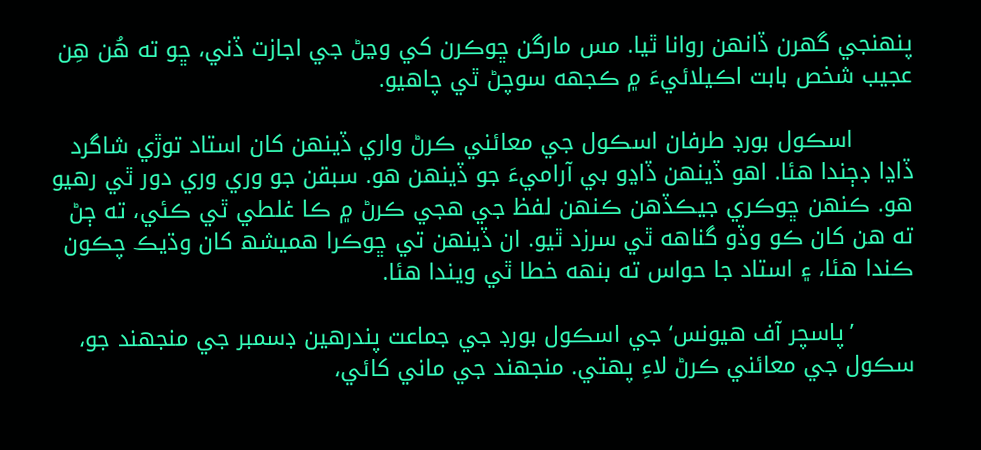پنهنجي گهرن ڏانهن روانا ٿيا. مس مارگن ڇوڪرن کي وڃڻ جي اجازت ڏني، ڇو ته هُن هِن عجيب شخص بابت اڪيلائيءَ ۾ ڪجهه سوچڻ ٿي چاهيو.

        اسڪول بورڊ طرفان اسڪول جي معائني ڪرڻ واري ڏينهن کان استاد توڙي شاگرد ڏاڍا ڊڄندا هئا. اهو ڏينهن ڏاڍو بي آراميءَ جو ڏينهن هو. سبقن جو وري وري دور ٿي رهيو هو. ڪنهن ڇوڪري جيڪڏهن ڪنهن لفظ جي هجي ڪرڻ ۾ ڪا غلطي ٿي ڪئي، ته ڄڻ ته هن کان ڪو وڏو گناهه ٿي سرزد ٿيو. ان ڏينهن تي ڇوڪرا هميشھ کان وڌيڪ چڪون ڪندا هئا، ۽ استاد جا حواس ته بنهه خطا ٿي ويندا هئا.

        ’پاسچر آف هيونس‘ جي اسڪول بورڊ جي جماعت پندرهين ڊسمبر جي منجهند جو، سڪول جي معائني ڪرڻ لاءِ پهتي. منجهند جي ماني کائي،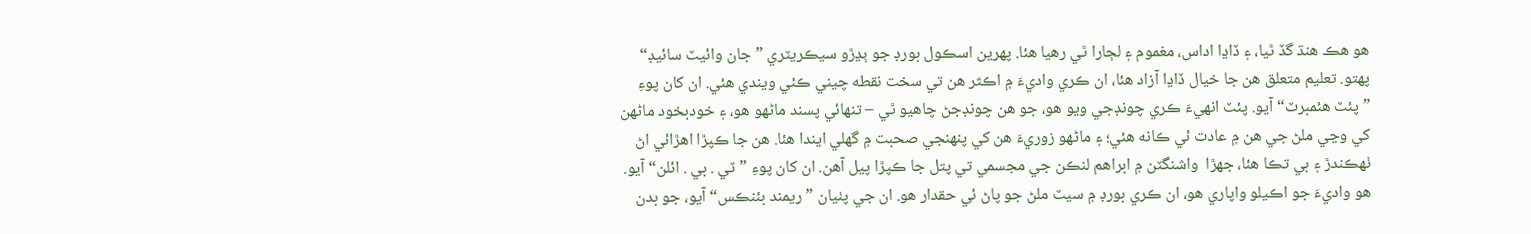هو هڪ هنڌ گڏ ٿيا، ۽ ڏاڍا اداس، مغموم ۽ لڄارا ٿي رهيا هئا. پهرين اسڪول بورڊ جو ٻڍڙو سيڪريٽري ”جان وائيٽ سائيڊ“ پهتو. تعليم متعلق هن جا خيال ڏاڍا آزاد هئا، ان ڪري واديءَ ۾ اڪثر هن تي سخت نقطه چيني ڪئي ويندي هئي. ان کان پوءِ ”پئٽ هئمبرٽ“ آيو. پئٽ انهيءَ ڪري چونڊجي ويو هو، جو هن چونڊجڻ چاهيو ٿي – تنهائي پسند ماڻهو هو، ۽ خودبخود ماڻهن کي وڃي ملڻ جي هن ۾ عادت ئي ڪانه هئي؛ ۽ ماڻهو زوريءَ هن کي پنهنجي صحبت ۾ گهلي ايندا هئا. هن جا ڪپڙا اهڙائي اڻ ٺهڪندڙ ۽ بي تڪا هئا، جهڙا  واشنگٽن ۾ ابراهم لنڪن جي مجسمي تي پتل جا ڪپڙا پيل آهن. ان کان پوءِ ”ٽي . بي . ائلن“ آيو. هو واديءَ جو اڪيلو واپاري هو، ان ڪري بورڊ ۾ سيٽ ملڻ جو پاڻ ئي حقدار هو. ان جي پٺيان ”ريمند بئنڪس“ آيو، جو بدن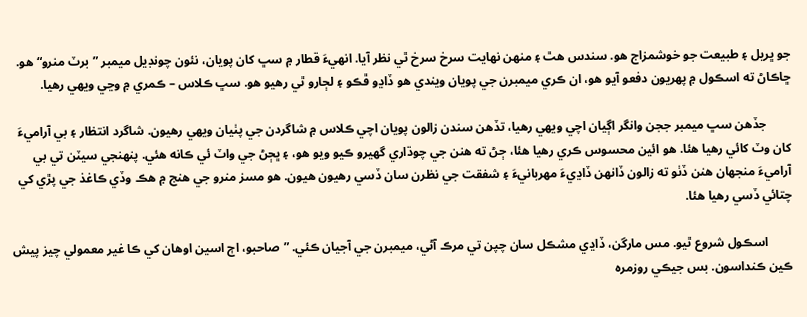جو ڀريل ۽ طبيعت جو خوشمزاج هو. سندس هٿ ۽ منهن نهايت سرخ سرخ ٿي نظر آيا. انهيءَ قطار ۾ سڀ کان پويان، نئون چونڊيل ميمبر ”برٽ منرو“ هو. ڇاڪاڻ ته اسڪول ۾ پهريون دفعو آيو هو، ان ڪري ميمبرن جي پويان ويندي هو ڏاڍو ڦڪو ۽ لڄارو ٿي رهيو هو. سڀ ڪلاس – ڪمري ۾ وڃي ويهي رهيا.

        جڏهن سڀ ميمبر ججن وانگر اڳيان اچي ويهي رهيا، تڏهن سندن زالون پويان اچي ڪلاس ۾ شاگردن جي پٺيان ويهي رهيون. شاگرد انتظار ۽ بي آراميءَ کان وٽ کائي رهيا هئا. هو ائين محسوس ڪري رهيا هئا، ڄڻ ته هنن جي چوڌاري گهيرو ڪيو ويو هو، ۽ ڀڄڻ جي واٽ ئي ڪانه هئي. پنهنجي سيٽن تي بي آراميءَ منجهان هنن ڏٺو ته زالون ڏانهن ڏاڍيءَ مهربانيءَ ۽ شفقت جي نظرن سان ڏسي رهيون هيون. هو مسز منرو جي هنج ۾ هڪ وڏي ڪاغذ جي پڙي کي چتائي ڏسي رهيا هئا.

        اسڪول شروع ٿيو. مس مارگن، ڏاڍي مشڪل سان چپن تي مرڪ آڻي، ميمبرن جي آجيان ڪئي. ”صاحبو، اڄ اسين اوهان کي ڪا غير معمولي چيز پيش ڪين ڪنداسون. بس جيڪي روزمره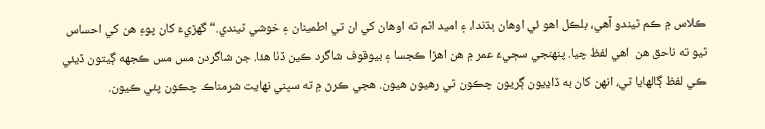ڪلاس ۾ ڪم ٿيندو آهي، بلڪل اهو ئي اوهان ٻڌندا، ۽ اميد اٿم ته اوهان کي ان تي اطمينان ۽ خوشي ٿيندي.“ گهڙيءَ کان پوءِ هن کي احساس ٿيو ته ناحق هن  اهي لفظ چيا. پنهنجي سڄيءَ عمر ۾ هن اهڙا ڪجسا ۽ بيوقوف شاگرد ڪين ڏٺا هئا. جن شاگردن مس مس ڪجهه ڳيتون ڏيئي ڪي لفظ ڳالهايا ٿي، انهن کان به ڏاڍيون ڳريون چڪون ٿي رهيون هيون. هجي ڪرڻ ۾ ته سڀني نهايت شرمناڪ چڪون پئي ڪيون.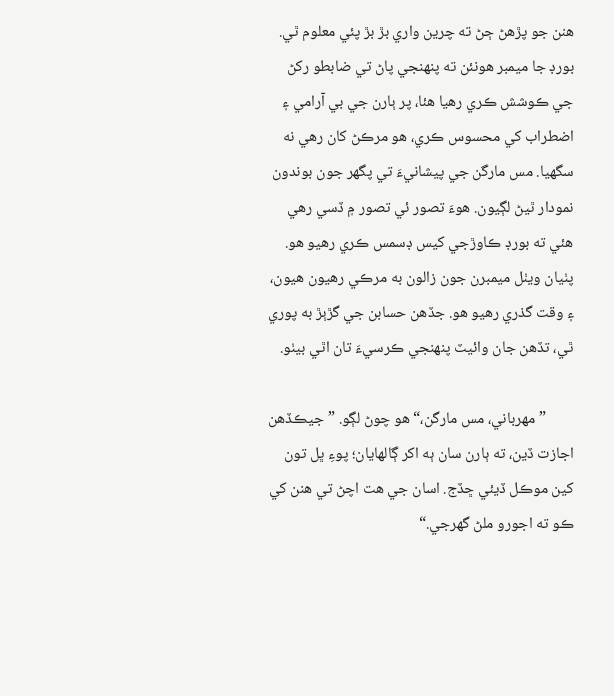هنن جو پڙهڻ ڄڻ ته چرين واري بڙ بڙ پئي معلوم ٿي. بورڊ جا ميمبر هونئن ته پنهنجي پاڻ تي ضابطو رکڻ جي ڪوشش ڪري رهيا هئا، پر ٻارن جي بي آرامي ۽ اضطراب کي محسوس ڪري، هو مرڪڻ کان رهي نه سگهيا. مس مارگن جي پيشانيءَ تي پگهر جون بوندون نمودار ٿيڻ لڳيون. هوءَ تصور ئي تصور ۾ ڏسي رهي هئي ته بورڊ ڪاوڙجي کيس ڊسمس ڪري رهيو هو. پٺيان ويٺل ميمبرن جون زالون به مرڪي رهيون هيون، ۽ وقت گذري رهيو هو. جڏهن حسابن جي گڙٻڙ به پوري ٿي، تڏهن جان وائيٽ پنهنجي ڪرسيءَ تان اٿي بيٺو.

        ”مهرباني، مس مارگن،“ هو چوڻ لڳو. ”جيڪڏهن اجازت ڏين، ته ٻارن سان ٻه اکر ڳالهايان؛ پوءِ ڀل تون کين موڪل ڏيئي ڇڏج. اسان جي هت اچڻ تي هنن کي ڪو ته اجورو ملڻ گهرجي.“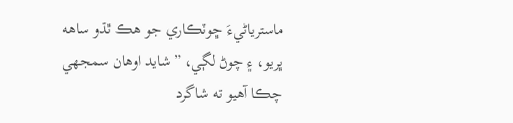ماسترياڻيءَ ڇوٽڪاري جو هڪ ٿڌو ساهه ڀريو، ۽ چوڻ لڳي، ”شايد اوهان سمجهي چڪا آهيو ته شاگرد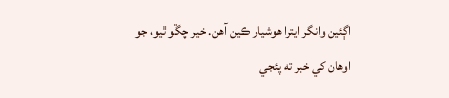اڳئين وانگر ايترا هوشيار ڪين آهن. خير چڱو ٿيو، جو اوهان کي خبر ته پئجي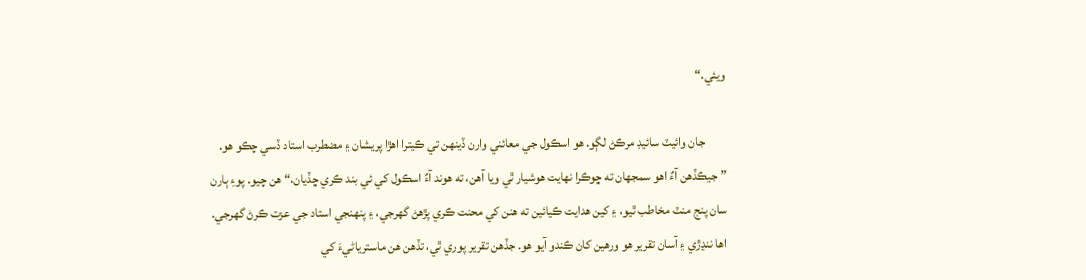ويئي.“

        جان وائيٽ سائيڊ مرڪڻ لڳو. هو اسڪول جي معائني وارن ڏينهن تي ڪيترا اهڙا پريشان ۽ مضطرب استاد ڏسي چڪو هو. ”جيڪڏهن آءٌ اهو سمجهان ته ڇوڪرا نهايت هوشيار ٿي ويا آهن، ته هوند آءٌ اسڪول کي ئي بند ڪري ڇڏيان،“ هن چيو. پوءِ ٻارن سان پنج منٽ مخاطب ٿيو، ۽ کين هدايت ڪيائين ته هنن کي محنت ڪري پڙهڻ گهرجي، ۽ پنهنجي استاد جي عزت ڪرڻ گهرجي. اها ننڍڙي ۽ آسان تقرير هو ورهين کان ڪندو آيو هو. جڏهن تقرير پوري ٿي، تڏهن هن ماسترياڻيءَ کي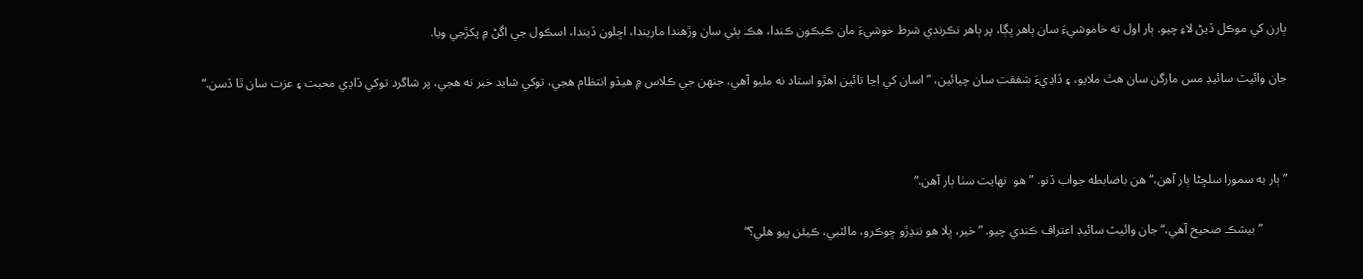ٻارن کي موڪل ڏيڻ لاءِ چيو. ٻار اول ته خاموشيءَ سان ٻاهر ڀڳا، پر ٻاهر نڪرندي شرط خوشيءَ مان ڪيڪون ڪندا، هڪ ٻئي سان وڙهندا ماريندا، اڇلون ڏيندا، اسڪول جي اڱڻ ۾ پکڙجي ويا.

جان وائيٽ سائيڊ مس مارگن سان هٿ ملايو، ۽ ڏاڍيءَ شفقت سان چيائين، ”اسان کي اڃا تائين اهڙو استاد نه مليو آهي، جنهن جي ڪلاس ۾ هيڏو انتظام هجي، توکي شايد خبر نه هجي، پر شاگرد توکي ڏاڍي محبت ۽ عزت سان ٿا ڏسن.“



”ٻار به سمورا سلڇڻا ٻار آهن،“ هن باضابطه جواب ڏنو. ”هو  نهايت سٺا ٻار آهن.“

        ”بيشڪ صحيح آهي،“ جان وائيٽ سائيڊ اعتراف ڪندي چيو. ”خير، ڀلا هو ننڍڙو ڇوڪرو، مالٽبي، ڪيئن پيو هلي؟“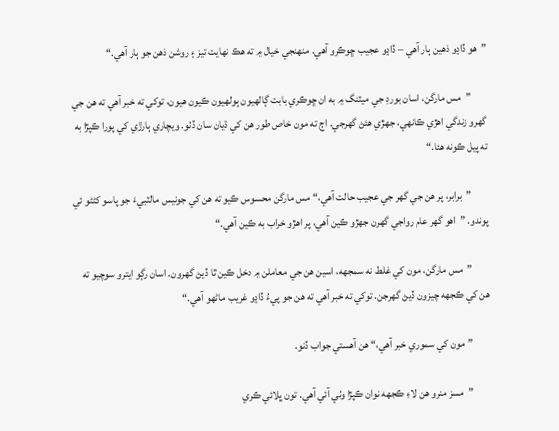”هو ڏاڍو ذهين ٻار آهي – ڏاڍو عجيب ڇوڪرو آهي. منهنجي خيال ۾ ته هڪ نهايت تيز ۽ روشن ذهن جو ٻار آهي.“

        ”مس مارگن، اسان بورڊ جي ميٽنگ ۾ به ان ڇوڪري بابت ڳالهيون ٻولهيون ڪيون هيون، توکي ته خبر آهي ته هن جي گهرو زندگي اهڙي ڪانهي، جهڙي هئڻ گهرجي. اڄ ته مون خاص طور هن کي ڌيان سان ڏٺو. ويچاري ٻارڙي کي پورا ڪپڙا به ته پيل ڪونه هئا.“

        ”برابر، پر هن جي گهر جي عجيب حالت آهي،“ مس مارگن محسوس ڪيو ته هن کي جونيس مالٽبيءَ جو پاسو کڻڻو ئي پوندو. ”اهو گهر عام رواجي گهرن جهڙو ڪين آهي، پر اهڙو خراب به ڪين آهي.“

        ”مس مارگن، مون کي غلط نه سمجهه، اسين هن جي معاملن ۾ دخل ڪين ٿا ڏيڻ گهرون. اسان رڳو ايترو سوچيو ته هن کي ڪجهه چيزون ڏيڻ گهرجن. توکي ته خبر آهي ته هن جو پيءُ ڏاڍو غريب ماڻهو آهي.“

        ”مون کي سموري خبر آهي،“ هن آهستي جواب ڏنو.

        ”مسز منرو هن لاءِ ڪجهه نوان ڪپڙا وٺي آئي آهي. تون ڀلائي ڪري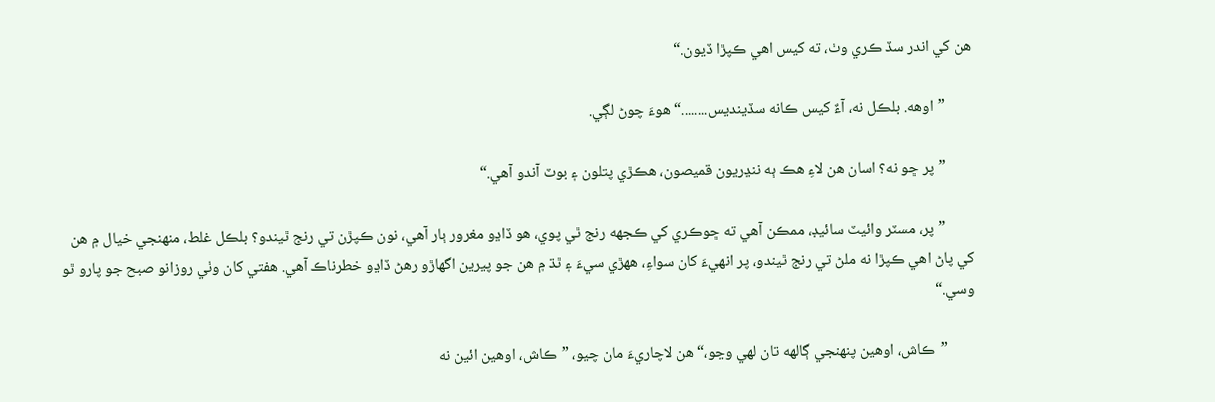هن کي اندر سڏ ڪري وٺ، ته کيس اهي ڪپڙا ڏيون.“

        ”اوهه. بلڪل نه، آءٌ کيس ڪانه سڏينديس........“ هوءَ چوڻ لڳي.

        ”پر ڇو نه؟ اسان هن لاءِ هڪ ٻه ننڍريون قميصون، هڪڙي پتلون ۽ بوٽ آندو آهي.“

        ”پر، مسٽر وائيٽ سائيڊ، ممڪن آهي ته ڇوڪري کي ڪجهه رنج ٿي پوي، هو ڏاڍو مغرور ٻار آهي، نون ڪپڙن تي رنج ٿيندو؟ بلڪل غلط، منهنجي خيال ۾ هن کي پاڻ اهي ڪپڙا نه ملڻ تي رنج ٿيندو، پر انهيءَ کان سواءِ، ههڙي سيءَ ۽ ٿڌ ۾ هن جو پيرين اگهاڙو رهڻ ڏاڍو خطرناڪ آهي. هفتي کان وٺي روزانو صبح جو پارو ٿو وسي.“

        ”ڪاش، اوهين پنهنجي ڳالهه تان لهي وڃو،“ هن لاچاريءَ مان چيو، ”ڪاش، اوهين ائين نه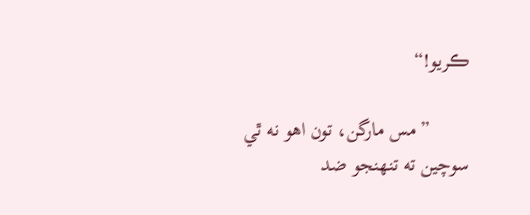ڪريو!“

        ”مس مارگن، تون اهو نه ٿي سوچين ته تنهنجو ضد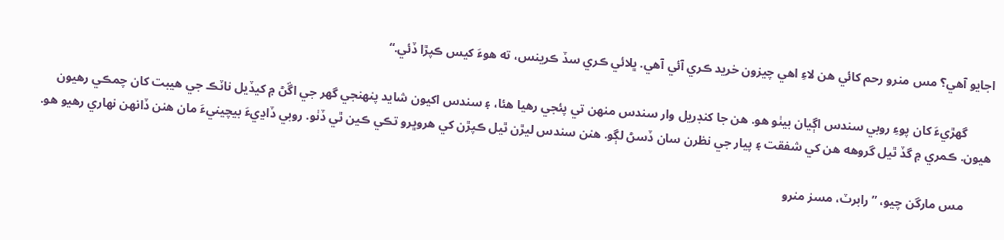اجايو آهي؟ مس منرو رحم کائي هن لاءِ اهي چيزون خريد ڪري آئي آهي. ڀلائي ڪري سڏ ڪرينس، ته هوءَ کيس ڪپڙا ڏئي.“

        گهڙيءَ کان پوءِ روبي سندس اڳيان بيٺو هو. هن جا کنڊريل وار سندس منهن تي پئجي رهيا هئا، ۽ سندس اکيون شايد پنهنجي گهر جي اڱڻ ۾ کيڏيل ناٽڪ جي هيبت کان چمڪي رهيون هيون. ڪمري ۾ گڏ ٿيل گروهه هن کي شفقت ۽ پيار جي نظرن سان ڏسڻ لڳو. هنن سندس ليڙن ٿيل ڪپڙن کي هروڀرو تڪي ڪين ٿي ڏٺو. روبي ڏاڍيءَ بيچينيءَ مان هنن ڏانهن نهاري رهيو هو.

        مس مارگن چيو، ”رابرٽ، مسز منرو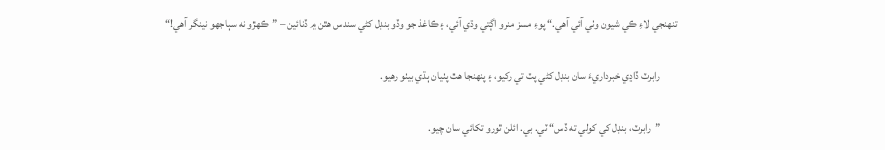تنهنجي لاءِ ڪي شيون وٺي آئي آهي.“ پوءِ مسز منرو اڳتي وڌي آئي، ۽ ڪاغذ جو وڏو بنڊل کڻي سندس هٿن ۾ ڏنائين – ”ڪهڙو نه سٻاجهو نينگر آهي!“

        رابرٽ ڏاڍي خبرداريءَ سان بنڊل کڻي پٽ تي رکيو، ۽ پنهنجا هٿ پٺيان ٻڌي بيٺو رهيو.

        ”رابرٽ، بنڊل کي کولي ته ڏس“ ٽي. بي. ائلن ٿورو تکائي سان چيو.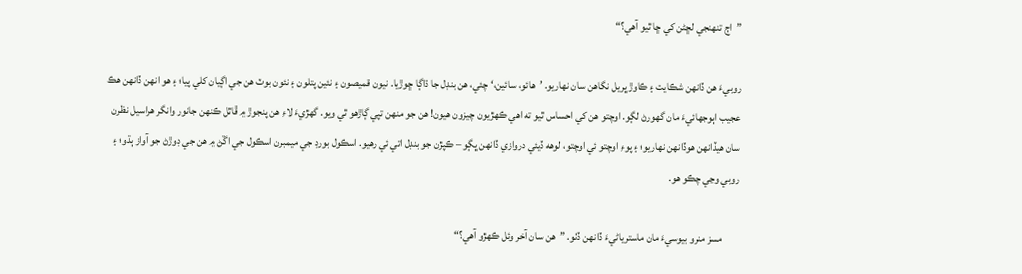”اڄ تنهنجي لڇڻن کي ڇا ٿيو آهي؟“

روبيءَ هن ڏانهن شڪايت ۽ ڪاوڙ ڀريل نگاهن سان نهاريو. ’هائو، سائين،‘ چئي، هن بنڊل جا ڌاڳا ڇوڙيا. نيون قميصون ۽ نئين پتلون ۽ نئون بوٽ هن جي اڳيان کلي پيا؛ ۽ هو انهن ڏانهن هڪ عجيب اٻوجهائيءَ مان گهورڻ لڳو. اوچتو هن کي احساس ٿيو ته اهي ڪهڙيون چيزون هيون! هن جو منهن تپي ڳاڙهو ٿي ويو. گهڙيءَ لاءِ هن پنجوڙ ۾ ڦاٿل ڪنهن جانور وانگر هراسيل نظرن سان هيڏانهن هوڏانهن نهاريو؛ ۽ پوءِ اوچتو ئي اوچتو، لوهه ڏيئي دروازي ڏانهن ڀڳو – ڪپڙن جو بنڊل اتي ئي رهيو. اسڪول بورڊ جي ميمبرن اسڪول جي اڱڻ ۾ هن جي ڊوڙڻ جو آواز ٻڌو؛ ۽ روبي وڃي چڪو هو.

        مسز منرو بيوسيءَ مان ماسترياڻيءَ ڏانهن ڏٺو. ”هن سان آخر وئل ڪهڙو آهي؟“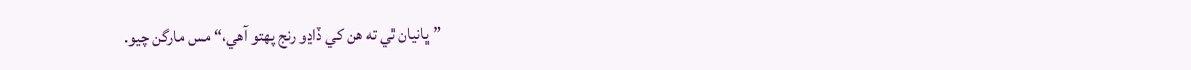”ڀانيان ٿي ته هن کي ڏاڍو رنج پهتو آهي،“ مس مارگن چيو.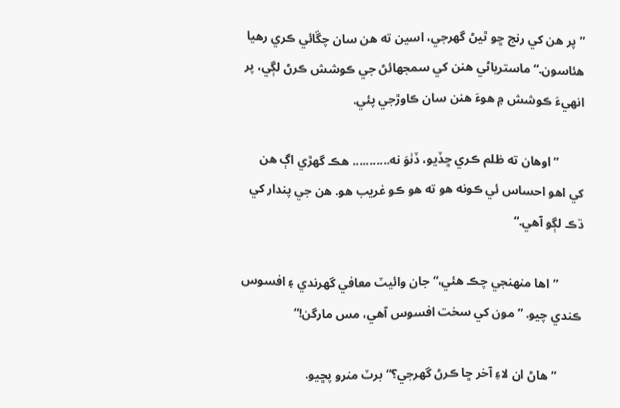”پر هن کي رنج ڇو ٿيڻ گهرجي، اسين ته هن سان چڱائي ڪري رهيا هئاسون.“ ماسترياڻي هنن کي سمجهائڻ جي ڪوشش ڪرڻ لڳي، پر انهيءَ ڪوشش ۾ هوءَ هنن سان ڪاوڙجي پئي.

        ”اوهان ته ظلم ڪري ڇڏيو، ڏٺوَ نه........... هڪ گهڙي اڳ هن کي اهو احساس ئي ڪونه هو ته هو ڪو غريب هو. هن جي پندار کي ڌڪ لڳو آهي.“

        ”اها منهنجي چڪ هئي،“ جان وائيٽ معافي گهرندي ۽ افسوس ڪندي چيو. ”مون کي سخت افسوس آهي، مس مارگن!“

        ”هاڻ ان لاءِ آخر ڇا ڪرڻ گهرجي؟“ برٽ منرو پڇيو.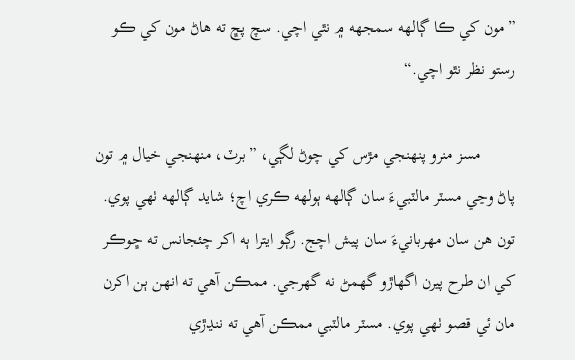”مون کي ڪا ڳالهه سمجهه ۾ نٿي اچي. سچ پڇ ته هاڻ مون کي ڪو رستو نظر نٿو اچي.“

        مسز منرو پنهنجي مڙس کي چوڻ لڳي، ”برٽ، منهنجي خيال ۾ تون پاڻ وڃي مسٽر مالٽبيءَ سان ڳالهه ٻولهه ڪري اچ؛ شايد ڳالهه ٺهي پوي. تون هن سان مهربانيءَ سان پيش اچج. رڳو ايترا ٻه اکر چئجانس ته ڇوڪر کي ان طرح پيرن اگهاڙو گهمڻ نه گهرجي. ممڪن آهي ته انهن ٻن اکرن مان ئي قصو ٺهي پوي. مسٽر مالٽبي ممڪن آهي ته ننڍڙي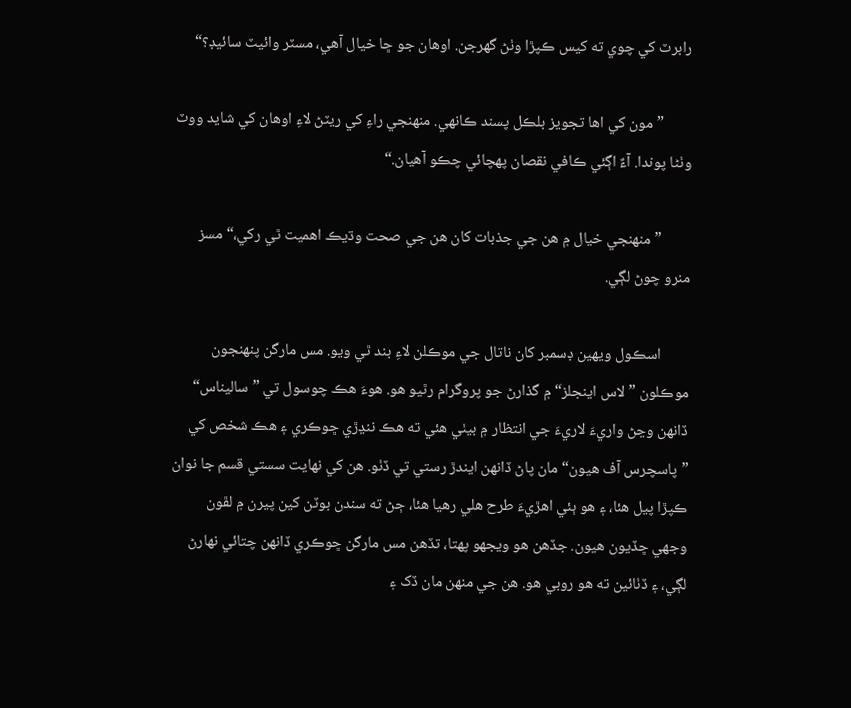رابرٽ کي چوي ته کيس ڪپڙا وٺڻ گهرجن. اوهان جو ڇا خيال آهي، مسٽر وائيٽ سائيڊ؟“

        ”مون کي اها تجويز بلڪل پسند ڪانهي. منهنجي راءِ کي ريٽڻ لاءِ اوهان کي شايد ووٽ وٺڻا پوندا. آءٌ اڳئي ڪافي نقصان پهچائي چڪو آهيان.“

        ”منهنجي خيال ۾ هن جي جذبات کان هن جي صحت وڌيڪ اهميت ٿي رکي،“ مسز منرو چوڻ لڳي.

        اسڪول ويهين ڊسمبر کان ناتال جي موڪلن لاءِ بند ٿي ويو. مس مارگن پنهنجون موڪلون ”لاس اينجلز“ ۾ گذارڻ جو پروگرام رٿيو هو. هوءَ هڪ چوسول تي ”ساليناس“ ڏانهن وڃڻ واريءَ لاريءَ جي انتظار ۾ بيٺي هئي ته هڪ ننڍڙي ڇوڪري ۽ هڪ شخص کي ”پاسچرس آف هيون“ مان پاڻ ڏانهن ايندڙ رستي تي ڏٺو. هن کي نهايت سستي قسم جا نوان ڪپڙا پيل هئا، ۽ هو ٻئي اهڙيءَ طرح هلي رهيا هئا، ڄڻ ته سندن بوٽن کين پيرن ۾ لڦون وجهي ڇڏيون هيون. جڏهن هو ويجهو پهتا، تڏهن مس مارگن ڇوڪري ڏانهن چتائي نهارڻ لڳي، ۽ ڏٺائين ته هو روبي هو. هن جي منهن مان ڏک ۽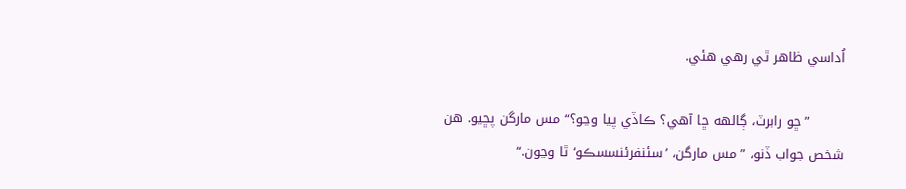اُداسي ظاهر ٿي رهي هئي.

        ”ڇو رابرٽ، ڳالهه ڇا آهي؟ ڪاڏي پيا وڃو؟“ مس مارگن پڇيو. هن شخص جواب ڏنو، ”مس مارگن، ’سئنفرئنسسڪو‘ ٿا وڃون.“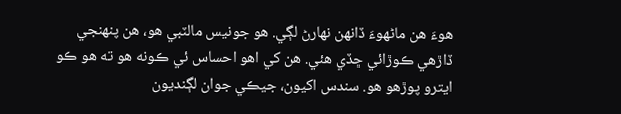هوءَ هن ماڻهوءَ ڏانهن نهارڻ لڳي. هو جونيس مالٽبي هو، هن پنهنجي ڏاڙهي ڪوڙائي ڇڏي هئي. هن کي اهو احساس ئي ڪونه هو ته هو ڪو ايترو پوڙهو هو. سندس اکيون، جيڪي جوان لڳنديون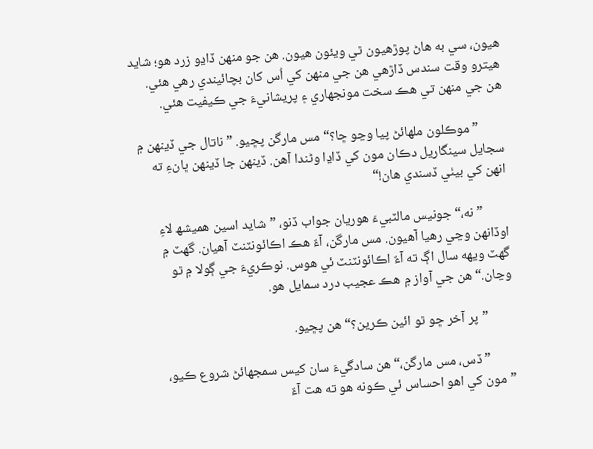هيون، سي به هاڻ پوڙهيون ٿي ويئون هيون. هن جو منهن ڏاڍو زرد هو؛ شايد هيترو وقت سندس ڏاڙهي هن جي منهن کي اُس کان بچائيندي رهي هئي. هن جي منهن تي هڪ سخت مونجهاري ۽ پريشانيءَ جي ڪيفيت هئي.

        ”موڪلون ملهائڻ پيا وڃو ڇا؟“ مس مارگن پڇيو. ”ناتال جي ڏينهن ۾ سجايل سينگاريل دڪان مون کي ڏاڍا وڻندا آهن. ڏينهن جا ڏينهن ڀانءِ ته انهن کي بيٺي ڏسندي هان!“

        ”نه،“ جونيس مالٽبيءَ هوريان جواب ڏنو، ”شايد اسين هميشھ لاءِ اوڏانهن وڃي رهيا آهيون. مس مارگن، آءٌ هڪ اڪائونٽنٽ آهيان. گهٽ ۾ گهٽ ويهه سال اڳ ته آءٌ اڪائونٽنٽ ئي هوس. نوڪريءَ جي ڳولا ۾ ٿو وڃان.“ هن جي آواز ۾ هڪ عجيب درد سمايل هو.

        ”پر آخر ڇو ٿو ائين ڪرين؟“ هن پڇيو.

        ”ڏس، مس مارگن،“ هن سادگيءَ سان کيس سمجهائڻ شروع ڪيو، ”مون کي اهو احساس ئي ڪونه هو ته هت آءٌ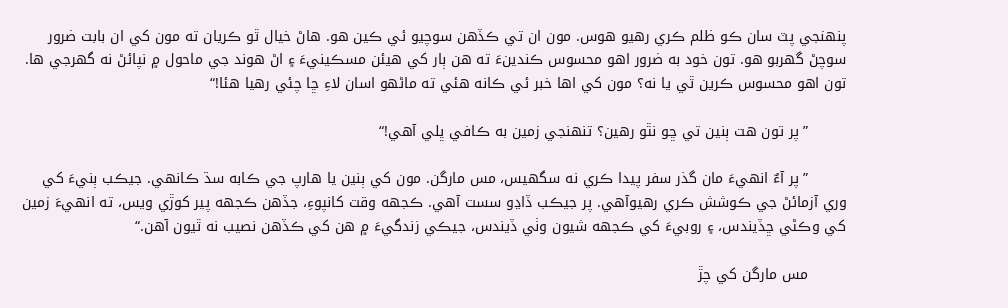پنهنجي پٽ سان ڪو ظلم ڪري رهيو هوس. مون ان تي ڪڏهن سوچيو ئي ڪين هو. هاڻ خيال ٿو ڪريان ته مون کي ان بابت ضرور سوچڻ گهربو هو. تون خود به ضرور اهو محسوس ڪندينءَ ته هن ٻار کي هيئن مسڪينيءَ ۽ اڻ هوند جي ماحول ۾ نپائڻ نه گهرجي ها. تون اهو محسوس ڪرين ٿي يا نه؟ مون کي اها خبر ئي ڪانه هئي ته ماڻهو اسان لاءِ ڇا چئي رهيا هئا!“

        ”پر تون هت ٻنين تي ڇو نٿو رهين؟ تنهنجي زمين به ڪافي ڀلي آهي!“

        ”پر آءٌ انهيءَ مان گذر سفر پيدا ڪري نه سگهيس، مس مارگن. مون کي ٻنين يا هارپ جي ڪابه سڌ ڪانهي. جيڪب ٻنيءَ کي وري آزمائڻ جي ڪوشش ڪري رهيوآهي. پر جيڪب ڏاڍو سست آهي. ڪجهه وقت کانپوءِ، جڏهن ڪجهه پير کوڙي ويس، ته انهيءَ زمين کي وڪڻي ڇڏيندس، ۽ روبيءَ کي ڪجهه شيون وٺي ڏيندس، جيڪي زندگيءَ ۾ هن کي ڪڏهن نصيب نه ٿيون آهن.“

        مس مارگن کي چڙ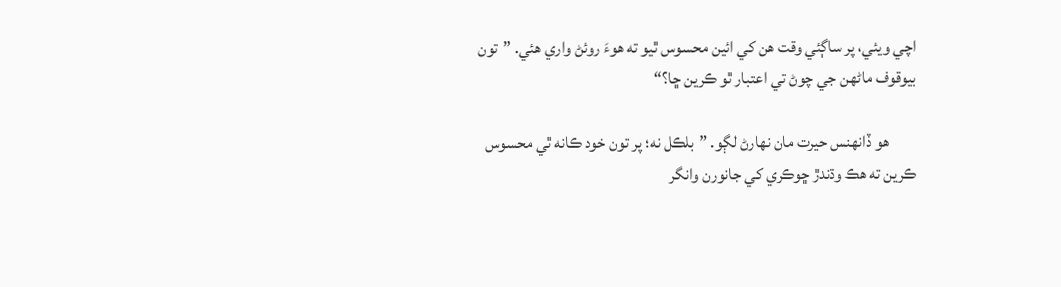اچي ويئي، پر ساڳئي وقت هن کي ائين محسوس ٿيو ته هوءَ روئڻ واري هئي. ”تون بيوقوف ماڻهن جي چوڻ تي اعتبار ٿو ڪرين ڇا؟“

        هو ڏانهنس حيرت مان نهارڻ لڳو. ”بلڪل نه؛ پر تون خود ڪانه ٿي محسوس ڪرين ته هڪ وڌندڙ ڇوڪري کي جانورن وانگر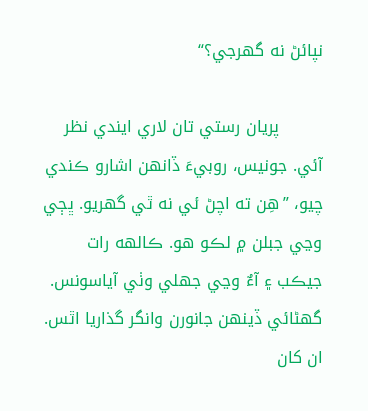نپائڻ نه گهرجي؟“

        پريان رستي تان لاري ايندي نظر آئي. جونيس، روبيءَ ڏانهن اشارو ڪندي چيو، ”هِن ته اچڻ ئي نه ٿي گهريو. ڀڄي وڃي جبلن ۾ لڪو هو. ڪالهه رات جيڪب ۽ آءٌ وڃي جهلي وٺي آياسونس. گهڻائي ڏينهن جانورن وانگر گذاريا اٿس. ان کان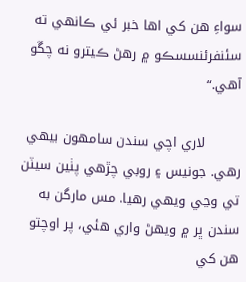سواءِ هن کي اها خبر ئي ڪانهي ته سئنفرئنسسڪو ۾ رهڻ ڪيترو نه چڱو آهي.“

        لاري اچي سندن سامهون بيهي رهي. جونيس ۽ روبي چڙهي پٺين سيٽن تي وڃي ويهي رهيا. مس مارگن به سندن ڀر ۾ ويهڻ واري هئي، پر اوچتو هن کي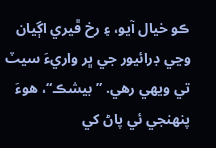ڪو خيال آيو، ۽ رخ ڦيري اڳيان وڃي ڊرائيور جي ڀر واريءَ سيٽ تي ويهي رهي. ”بيشڪ“، هوءَ پنهنجي ئي پاڻ کي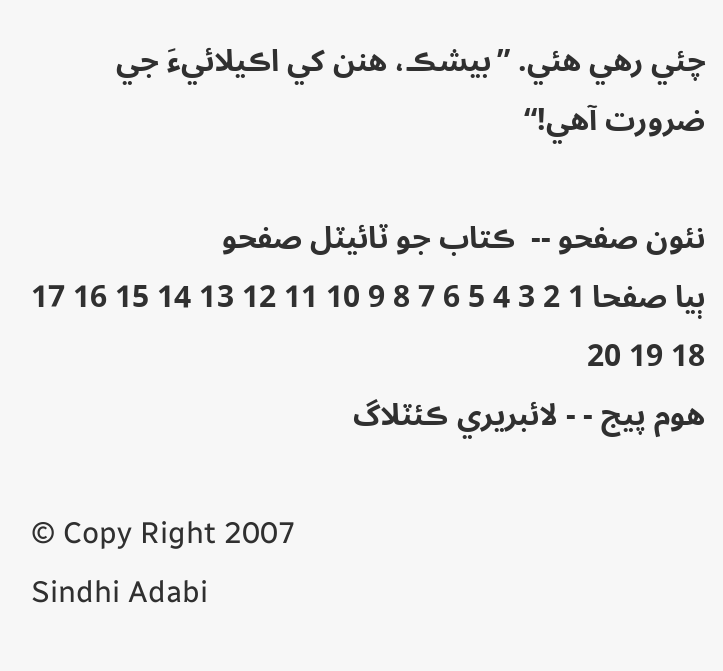چئي رهي هئي. ”بيشڪ، هنن کي اڪيلائيءَ جي ضرورت آهي!“

نئون صفحو --  ڪتاب جو ٽائيٽل صفحو
ٻيا صفحا 1 2 3 4 5 6 7 8 9 10 11 12 13 14 15 16 17 18 19 20
هوم پيج - - لائبريري ڪئٽلاگ

© Copy Right 2007
Sindhi Adabi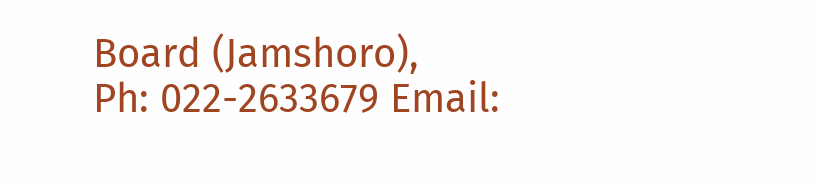Board (Jamshoro),
Ph: 022-2633679 Email: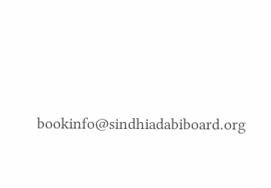bookinfo@sindhiadabiboard.org